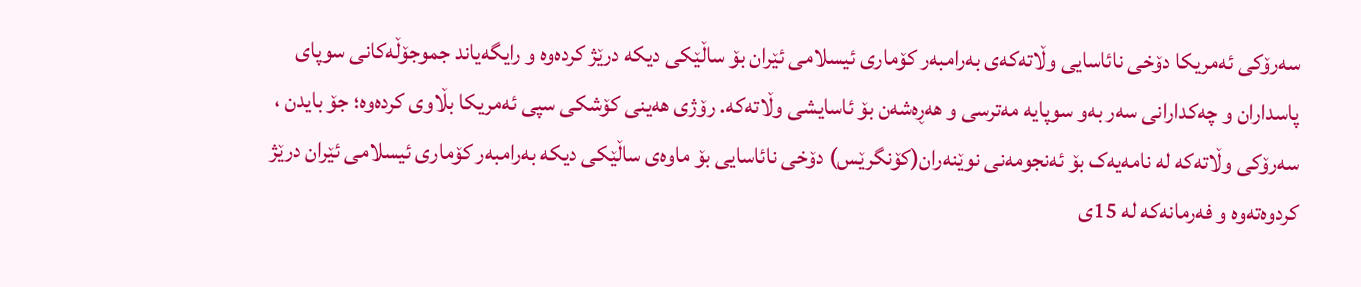سەرۆکی ئەمریکا دۆخی نائاسایی وڵاتەکەی بەرامبەر کۆماری ئیسلامی ئێران بۆ ساڵێکی دیکە درێژ کردەوە و رایگەیاند جموجۆڵەکانی سوپای پاسداران و چەکدارانی سەر بەو سوپایە مەترسی و هەڕەشەن بۆ ئاسایشی وڵاتەکە. رۆژی هەینی کۆشکی سپی ئەمریکا بڵاوی کردەوە؛ جۆ بایدن ، سەرۆکی وڵاتەکە لە نامەیەک بۆ ئەنجومەنی نوێنەران(کۆنگرێس) دۆخی نائاسایی بۆ ماوەی ساڵێکی دیکە بەرامبەر کۆماری ئیسلامی ئێران درێژ کردوەتەوە و فەرمانەکە لە 15ی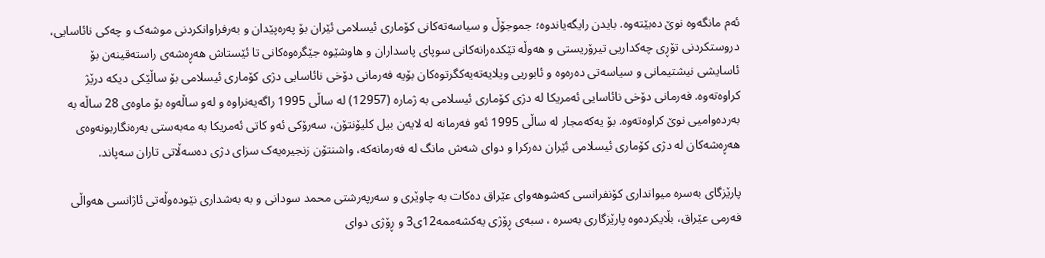ئەم مانگەوە نوێ دەبێتەوە. بایدن رایگەیاندوە؛ جموجۆڵ و سیاسەتەکانی کۆماری ئیسلامی ئێران بۆ پەرەپێدان و بەرفراوانکردنی موشەک و چەکی نائاسایی، دروستکردنی تۆڕی چەکداریی تیرۆریستی و هەوڵە تێکدەرانەکانی سوپای پاسداران و هاوشێوە جێگرەوەکانی تا ئێستاش هەڕەشەی راستەقینەن بۆ ئاسایشی نیشتیمانی و سیاسەتی دەرەوە و ئابوریی ویلایەتەیەکگرتوەکان بۆیە فەرمانی دۆخی نائاسایی دژی کۆماری ئیسلامی بۆ ساڵێکی دیکە درێژ کراوەتەوە. فەرمانی دۆخی نائاسایی ئەمریکا لە دژی کۆماری ئیسلامی بە ژمارە (12957) لە ساڵی 1995 راگەیەنراوە و لەو ساڵەوە بۆ ماوەی 28 ساڵە بە بەردەوامیی نوێ کراوەتەوە. بۆ یەکەمجار لە ساڵی 1995 ئەو فەرمانە لە لایەن بیل کلیۆنتۆن، سەرۆکی ئەو کاتی ئەمریکا بە مەبەستی بەرەنگاربونەوەی هەڕەشەکان لە دژی کۆماری ئیسلامی ئێران دەرکرا و دوای شەش مانگ لە فەرمانەکە، واشنتۆن زنجیرەیەک سزای دژی دەسەڵاتی تاران سەپاند.

پارێزگای بەسرە میوانداری کۆنفرانسی کەشوهەوای عێراق دەکات بە چاوێری و سەرپەرشتی محمد سودانی و بە بەشداری نێودەوڵەتی ئاژانسی هەواڵی  فەرمی عێراق، بڵایکردەوە پارێزگاری بەسرە ، سبەی ڕۆژی یەکشەممە12ی3 و ڕۆژی دوای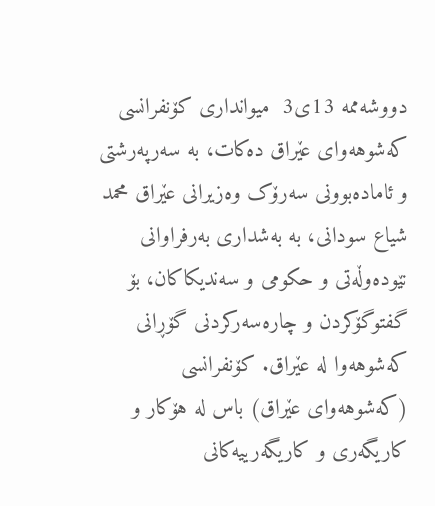دووشەممە 13ی3  میوانداری کۆنفرانسی کەشوهەوای عێراق دەکات، بە سەرپەرشتی و ئامادەبوونی سەرۆک وەزیرانی عێراق محمد شیاع سودانی، بە بەشداری بەرفراوانی نێودەوڵەتی و حکومی و سەندیکاکان، بۆ گفتوگۆکردن و چارەسەرکردنی گۆڕانی کەشوهەوا لە عێراق. کۆنفرانسی (کەشوهەوای عێراق) باس لە هۆکار و کاریگەری و کاریگەرییەکانی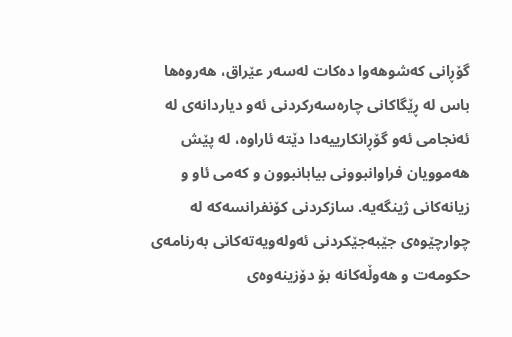گۆڕانی کەشوهەوا دەکات لەسەر عێراق، هەروەها باس لە ڕێگاکانی چارەسەرکردنی ئەو دیاردانەی لە ئەنجامی ئەو گۆڕانکارییەدا دێتە ئاراوە، لە پێش هەموویان فراوانبوونی بیابانبوون و کەمی ئاو و زیانەکانی ژینگەیە. سازکردنی کۆنفرانسەکە لە چوارچێوەی جێبەجێکردنی ئەولەویەتەکانی بەرنامەی حکومەت و هەوڵەکانە بۆ دۆزینەوەی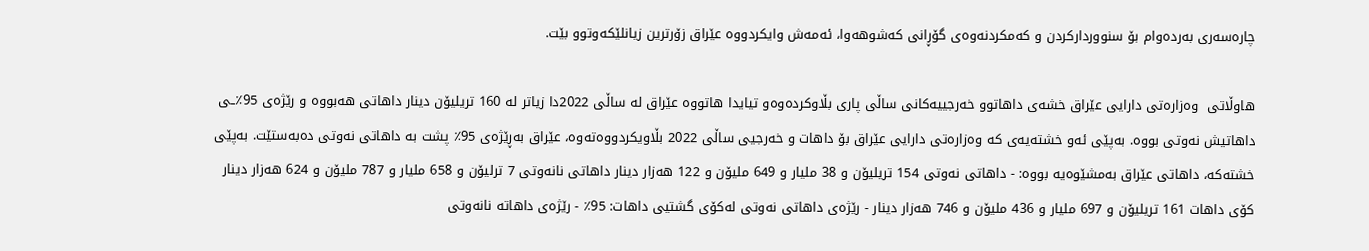چارەسەری بەردەوام بۆ سنووردارکردن و کەمکردنەوەی گۆڕانی کەشوهەوا، ئەمەش وایکردووە عێراق زۆرترین زیانلێکەوتوو بێت.

هاوڵاتی  وەزارەتی دارایی عێراق خشەی داهاتوو خەرجییەکانی ساڵی پاری بڵاوکردەوەو تیایدا هاتووە عێراق لە ساڵی 2022دا زیاتر لە 160 تریلیۆن دینار داهاتی هەبووە و رێژەی 95٪ـی داهاتیش نەوتی بووە. بەپێی ئەو خشتەیەی کە وەزارەتی دارایی عێراق بۆ داهات و خەرجیی ساڵی 2022 بڵاویکردووەتەوە، عێراق بەڕێژەی 95٪ پشت بە داهاتی نەوتی دەبەستێت. بەپێی خشتەکە، داهاتی عێراق بەمشێوەیە بووە: - داهاتی نەوتی 154 تریلیۆن و 38 ملیار و 649 ملیۆن و 122 هەزار دینار داهاتی نانەوتی 7 ترلیۆن و 658 ملیار و 787 ملیۆن و 624 هەزار دینار کۆی داهات 161 تریلیۆن و 697 ملیار و 436 ملیۆن و 746 هەزار دینار - رێژەی داهاتی نەوتی لەکۆی گشتیی داهات: 95٪ - رێژەی داهاتە نانەوتی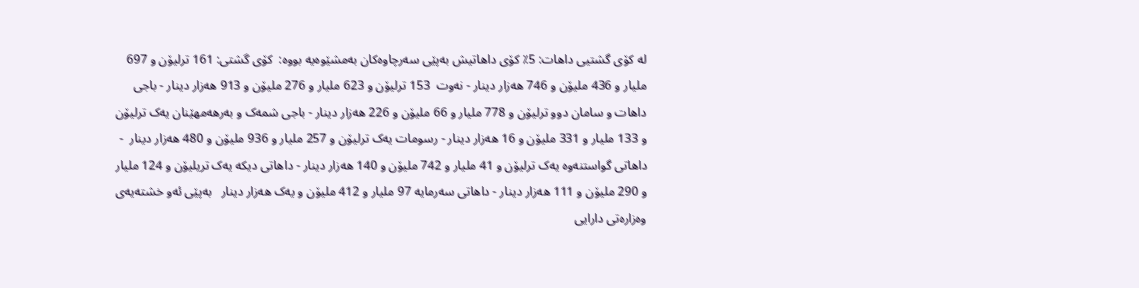لە کۆی گشتیی داهات: 5٪ کۆی داهاتیش بەپێی سەرچاوەکان بەمشێوەیە بووە:  کۆی گشتی: 161 ترلیۆن و 697 ملیار و 436 ملیۆن و 746 هەزار دینار - نەوت  153 ترلیۆن و 623 ملیار و 276 ملیۆن و 913 هەزار دینار - باجی داهات و سامان دوو ترلیۆن و 778 ملیار و 66 ملیۆن و 226 هەزار دینار - باجی شمەک و بەرهەمهێنان یەک ترلیۆن و 133 ملیار و 331 ملیۆن و 16 هەزار دینار - رسومات یەک ترلیۆن و 257 ملیار و 936 ملیۆن و 480 هەزار دینار  - داهاتی گواستنەوە یەک ترلیۆن و 41 ملیار و 742 ملیۆن و 140 هەزار دینار - داهاتی دیکە یەک تریلیۆن و 124 ملیار و 290 ملیۆن و 111 هەزار دینار - داهاتی سەرمایە 97 ملیار و 412 ملیۆن و یەک هەزار دینار   بەپێی ئەو خشتەیەی وەزارەتی دارایی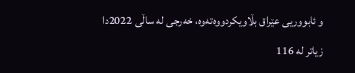و ئابووریی عێراق بڵاویکردووەتەوە، خەرجی لە ساڵی 2022دا زیاتر لە 116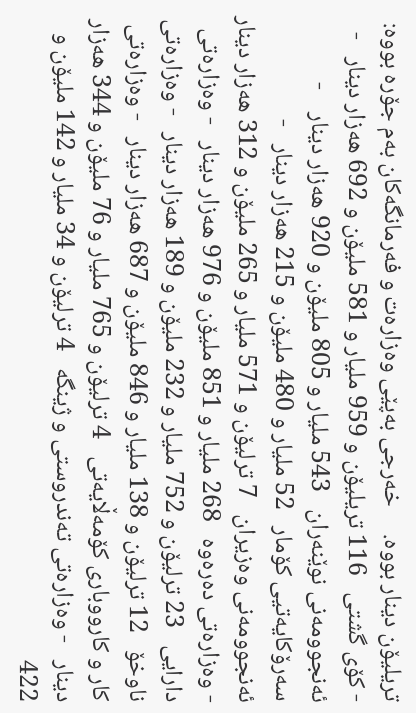تریلیۆن دینار بووە.     خەرجی بەپێی وەزارەت و فەرمانگەکان بەم جۆرە بووە:   - کۆی گشتی   116 تریلیۆن و 959 ملیار و 581 ملیۆن و 692 هەزار دینار   - ئەنجوومەنی نوێنەران   543 ملیار و 805 ملیۆن و 920 هەزار دینار    - سەرۆکایەتیی کۆمار   52 ملیار و 480 ملیۆن و 215 هەزار دینار   - ئەنجوومەنی وەزیران   7 ترلیۆن و 571 ملیار و 265 ملیۆن و 312 هەزار دینار   - وەزارەتی دەرەوە   268 ملیار و 851 ملیۆن و 976 هەزار دینار   - وەزارەتی دارایی   23 ترلیۆن و 752 ملیار و 232 ملیۆن و 189 هەزار دینار   - وەزارەتی ناوخۆ   12 ترلیۆن و 138 ملیار و 846 ملیۆن و 687 هەزار دینار   - وەزارەتی کار و کارووباری کۆمەڵایەتی   4 ترلیۆن و 765 ملیار و 76 ملیۆن و 344 هەزار دینار   - وەزارەتی تەندروستی و ژینگە   4 ترلیۆن و 34 ملیار و 142 ملیۆن و 422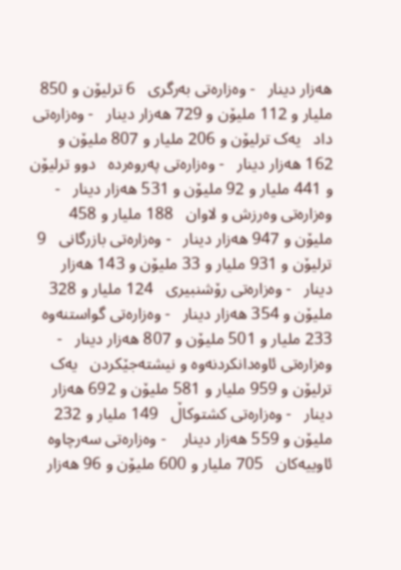هەزار دینار   - وەزارەتی بەرگری   6 ترلیۆن و 850 ملیار و 112 ملیۆن و 729 هەزار دینار   - وەزارەتی داد   یەک ترلیۆن و 206 ملیار و 807 ملیۆن و 162 هەزار دینار   - وەزارەتی پەروەردە   دوو ترلیۆن و 441 ملیار و 92 ملیۆن و 531 هەزار دینار   - وەزارەتی وەرزش و لاوان   188 ملیار و 458 ملیۆن و 947 هەزار دینار   - وەزارەتی بازرگانی   9 ترلیۆن و 931 ملیار و 33 ملیۆن و 143 هەزار دینار   - وەزارەتی رۆشنبیری   124 ملیار و 328 ملیۆن و 354 هەزار دینار   - وەزارەتی گواستنەوە   233 ملیار و 501 ملیۆن و 807 هەزار دینار   - وەزارەتی ئاوەدانکردنەوە و نیشتەجێکردن   یەک ترلیۆن و 959 ملیار و 581 ملیۆن و 692 هەزار دینار   - وەزارەتی کشتوکاڵ   149 ملیار و 232 ملیۆن و 559 هەزار دینار    - وەزارەتی سەرچاوە ئاوییەکان   705 ملیار و 600 ملیۆن و 96 هەزار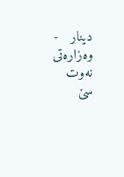دینار   - وەزارەتی نەوت   سێ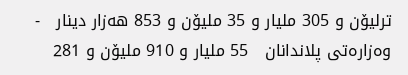ترلیۆن و 305 ملیار و 35 ملیۆن و 853 هەزار دینار   - وەزارەتی پلاندانان   55 ملیار و 910 ملیۆن و 281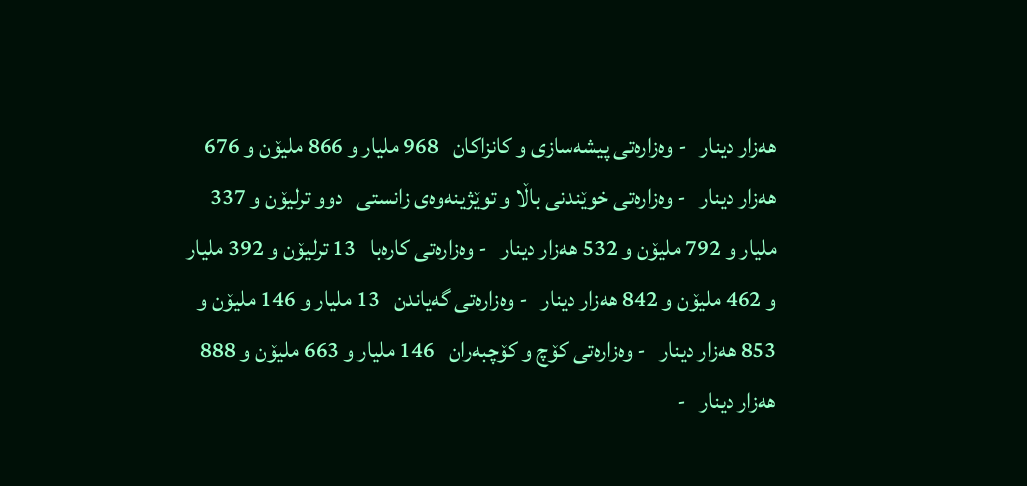هەزار دینار   - وەزارەتی پیشەسازی و کانزاکان   968 ملیار و 866 ملیۆن و 676 هەزار دینار   - وەزارەتی خوێندنی باڵا و توێژینەوەی زانستی   دوو ترلیۆن و 337 ملیار و 792 ملیۆن و 532 هەزار دینار   - وەزارەتی کارەبا   13 ترلیۆن و 392 ملیار و 462 ملیۆن و 842 هەزار دینار   - وەزارەتی گەیاندن   13 ملیار و 146 ملیۆن و 853 هەزار دینار   - وەزارەتی کۆچ و کۆچبەران   146 ملیار و 663 ملیۆن و 888 هەزار دینار   -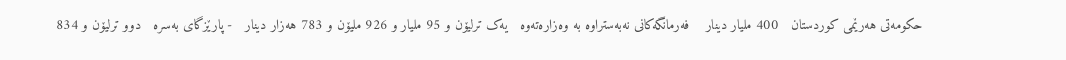حکومەتی هەرێمی کوردستان   400 ملیار دینار    فەرمانگەکانی نەبەستراوە بە وەزارەتەوە   یەک ترلیۆن و 95 ملیار و 926 ملیۆن و 783 هەزار دینار   - پارێزگای بەسرە   دوو ترلیۆن و 834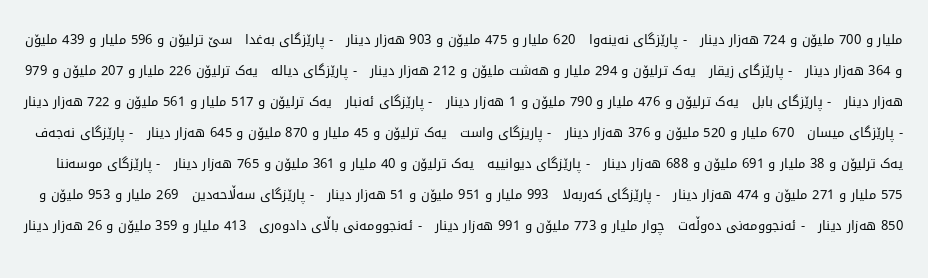ملیار و 700 ملیۆن و 724 هەزار دینار   - پارێزگای نەینەوا   620 ملیار و 475 ملیۆن و 903 هەزار دینار   - پارێزگای بەغدا   سێ ترلیۆن و 596 ملیار و 439 ملیۆن و 364 هەزار دینار   - پارێزگای زیقار   یەک ترلیۆن و 294 ملیار و هەشت ملیۆن و 212 هەزار دینار   - پارێزگای دیالە   یەک ترلیۆن 226 ملیار و 207 ملیۆن و 979 هەزار دینار   - پارێزگای بابل   یەک ترلیۆن و 476 ملیار و 790 ملیۆن و 1 هەزار دینار   - پارێزگای ئەنبار   یەک ترلیۆن و 517 ملیار و 561 ملیۆن و 722 هەزار دینار   - پارێزگای میسان   670 ملیار و 520 ملیۆن و 376 هەزار دینار   - پاریزگای واست   یەک ترلیۆن و 45 ملیار و 870 ملیۆن و 645 هەزار دینار   - پارێزگای نەجەف   یەک ترلیۆن و 38 ملیار و 691 ملیۆن و 688 هەزار دینار   - پارێزگای دیوانییە   یەک ترلیۆن و 40 ملیار و 361 ملیۆن و 765 هەزار دینار   - پارێزگای موسەننا   575 ملیار و 271 ملیۆن و 474 هەزار دینار   - پارێزگای کەربەلا   993 ملیار و 951 ملیۆن و 51 هەزار دینار   - پارێزگای سەڵاحەدین   269 ملیار و 953 ملیۆن و 850 هەزار دینار   - ئەنجوومەنی دەوڵەت   چوار ملیار و 773 ملیۆن و 991 هەزار دینار   - ئەنجوومەنی باڵای دادوەری   413 ملیار و 359 ملیۆن و 26 هەزار دینار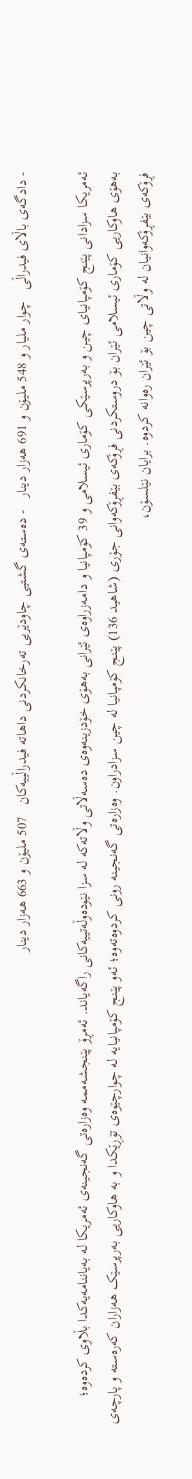- دادگەی باڵای فیدراڵی   چوار ملیار و 548 ملیۆن و 691 هەزار دینار   - دەستەی گشتیی چاودێریی تەرخانکردنی داهاتە فیدراڵییەکان   507 ملیۆن و 663 هەزار دینار

ئەمریکا سزادانی پێنج کۆمپانیای چین و بەرپرسێکی کۆماری ئیسلامی و 39 کۆمپانیا و دامەزراوەی ئێرانی بەهۆی خۆدزینەوەی دەسەڵاتی وڵاتەکە لە سزا نێودەوڵەتییەکانی راگەیاند. ئەمڕۆ پێنجشەممە وەزارەتی گەنجینەی ئەمریکا لە بەیاننامەیەکدا بڵاوی کردەوە؛ بەهۆی هاوکاریی کۆماری ئیسلامی ئێران بۆ دروستکردنی فڕۆکەی بێفڕۆکەوانی جۆری (شاهید 136) پێنج کۆمپانیا لە چین سزادراون. وەزارەتی گەنجینە رونی کردوەتەوە؛ ئەو پێنج کۆمپانیایە لە چوارچێوەی تۆڕێکدا و بە هاوکاریی بەرپرسێک هەزاران کەرەستە و پارچەی فڕۆکەی بێفڕۆکەوانیان لە وڵاتی چین بۆ ئێران رەوانە کردوە. برایان نێلسۆن،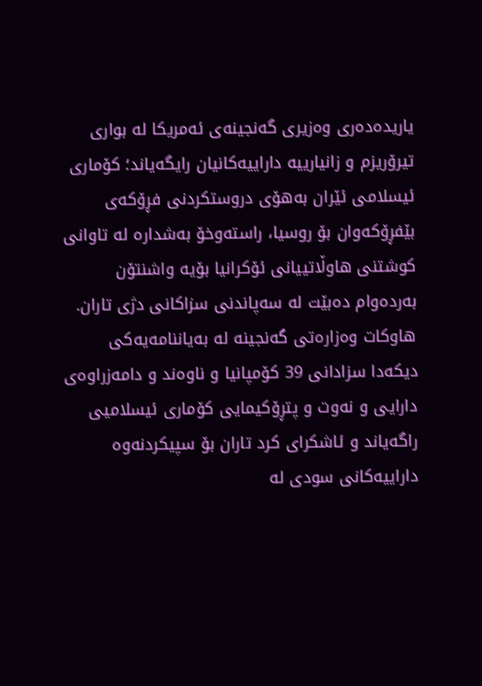یاریدەدەری وەزیری گەنجینەی ئەمریکا لە بواری تیرۆریزم و زانیارییە داراییەکانیان رایگەیاند؛ کۆماری ئیسلامی ئێران بەهۆی دروستکردنی فڕۆکەی بێفڕۆکەوان بۆ روسیا، راستەوخۆ بەشدارە لە تاوانی کوشتنی هاوڵاتییانی ئۆکرانیا بۆیە واشنتۆن بەردەوام دەبێت لە سەپاندنی سزاکانی دژی تاران. هاوکات وەزارەتی گەنجینە لە بەیاننامەیەکی دیکەدا سزادانی 39 کۆمپانیا و ناوەند و دامەزراوەی دارایی و نەوت و پتڕۆکیمایی کۆماری ئیسلامیی راگەیاند و ئاشکرای کرد تاران بۆ سپیکردنەوە داراییەکانی سودی لە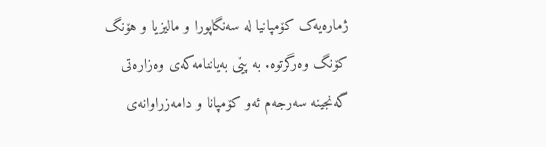ژمارەیەک کۆمپانیا لە سەنگاپورا و مالیزیا و هۆنگ کۆنگ وەرگرتوە. بە پێی بەیاننامەکەی وەزارەتی گەنجینە سەرجەم ئەو کۆمپانا و دامەزراوانەی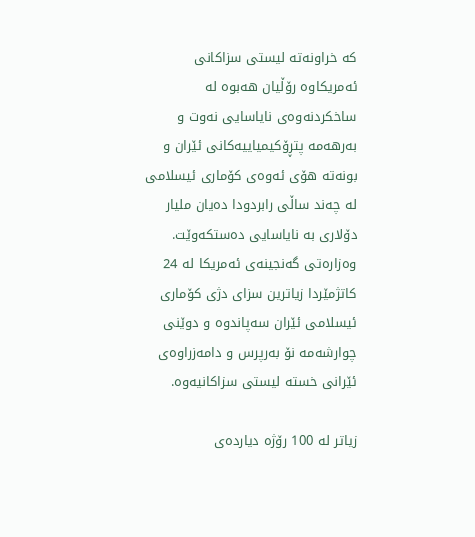کە خراونەتە لیستی سزاکانی ئەمریکاوە رۆڵیان هەبوە لە ساخکردنەوەی نایاسایی نەوت و بەرهەمە پتڕۆکیمیاییەکانی ئێران و بونەتە هۆی ئەوەی کۆماری ئیسلامی لە چەند ساڵی رابردودا دەیان ملیار دۆلاری بە نایاسایی دەستکەوێت. وەزارەتی گەنجینەی ئەمریکا لە 24 کاتژمێردا زیاترین سزای دژی کۆماری ئیسلامی ئێران سەپاندوە و دوێنی چوارشەمە نۆ بەرپرس و دامەزراوەی ئێرانی خستە لیستی سزاکانیەوە.

زیاتر لە 100 رۆژە دیاردەی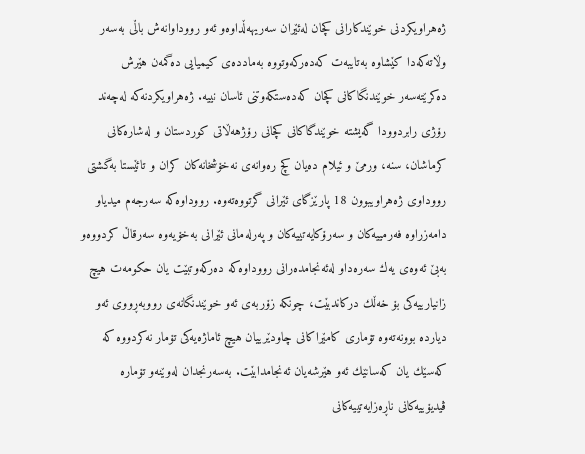ژەهراویكردنی خوێندكارانی كچان لەئێران سەریهەڵداوەو ئەو رووداوانەش باڵی بەسەر وڵاتەكەدا كێشاوە بەتایبەت كەدەركەوتووە بەماددەی كیمیایی دەگمەن هێرش دەكرێتەسەر خوێندنگاكانی كچان كەدەستكەوتنی ئاسان نییە. ژەهراویكردنەكە لەچەند رۆژی رابردوودا گەیشتە خوێندگاكانی كچانی رۆژهەڵاتی كوردستان و لەشارەكانی كرماشان، سنە، ورمێ و ئیلام دەیان كچ رەوانەی نەخۆشخانەكان كران و تائێستا بەگشتی رووداوی ژەهراویبوون 18 پارێزگای ئێرانی گرتووەتەوە. رووداوەكە سەرجەم میدیاو دامەزراوە فەرمییەكان و سەرۆكایەتییەكان و پەرلەمانی ئێرانی بەخۆیەوە سەرقاڵ كردووەو بەبێ ئەوەی یەك سەرەداو لەئەنجامدەرانی رووداوەكە دەركەوتبێت یان حكومەت هیچ زانیارییەكی بۆ خەڵك دركاندبێت، چونكە زۆربەی ئەو خوێندنگانەی رووبەڕووی ئەو دیاردە بوونەتەوە تۆماری كامێراكانی چاودێرییان هیچ ئاماژەیەكی تۆمار نەكردووە كە كەسێك یان كەسانێك ئەو هێرشەیان ئەنجامدابێت. بەسەرنجدان لەوێنەو تۆمارە ڤیدیۆییەكانی ناڕەزایەتییەكانی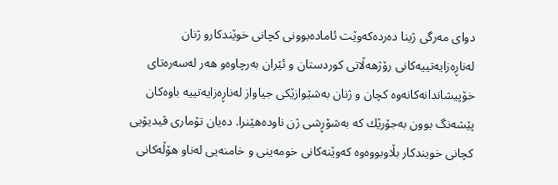دوای مەرگی ژینا دەردەكەوێت ئامادەبوونی كچانی خوێندكارو ژنان لەناڕەزایەتییەكانی رۆژهەڵاتی كوردستان و ئێران بەرچاوەو هەر لەسەرەتای خۆپیشاندانەكانەوە كچان و ژنان بەشێوازێكی جیاواز لەناڕەزایەتییە باوەكان پێشەنگ بوون بەجۆرێك كە بەشۆڕشی ژن ناودەهێنرا. دەیان تۆماری ڤیدیۆیی كچانی خویندكار بڵاوبووەوە كەوێنەكانی خومەینی و خامنەیی لەناو هۆڵەكانی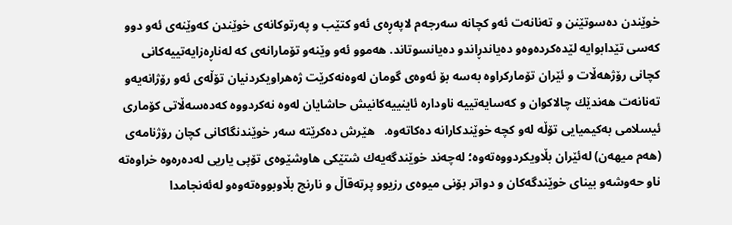خوێندن دەسوتێنن و تەنانەت ئەو كچانە سەرجەم لاپەڕەی ئەو كتێب و پەرتوكانەی خوێندن كەوێنەی ئەو دوو كەسی تێدابوایە لێدەكردەوەو دەیاندڕاندو دەیانسوتاند. هەموو ئەو وێنەو تۆمارانەی كە لەناڕەزایەتییەكانی كچانی رۆژهەڵات و ئێران تۆماركراوە بەسە بۆ ئەوەی گومان لەوەنەكرێت ژەهراویكردنیان تۆڵەی ئەو رۆژانەیەو تەنانەت هەندێك چالاكوان و كەسایەتییە ناودارە ئاینییەكانیش حاشایان لەوە نەكردووە كەدەسەڵاتی كۆماری ئیسلامی بەكیمیایی تۆڵە لەو كچە خوێندكارانە دەكاتەوە.   هێرش دەكرێتە سەر خوێندنگاكانی كچان رۆژنامەی (هەم میهەن) لەئێران بڵاویكردووەتەوە؛ لەچەند خوێندگەیەك شتێكی هاوشێوەی تۆپی یاریی لەدەرەوە خراوەتە ناو حەوشەو بینای خوێندگەكان و دواتر بۆنی میوەی رزیوو پرتەقاڵ و نارنج بڵاوبووەتەوەو لەئەنجامدا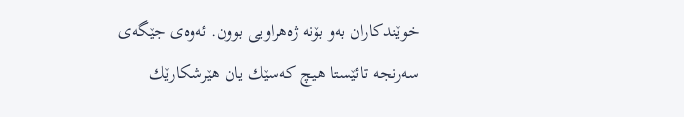خوێندكاران بەو بۆنە ژەهراویی بوون. ئەوەی جێگەی سەرنجە تائێستا هیچ كەسێك یان هێرشكارێك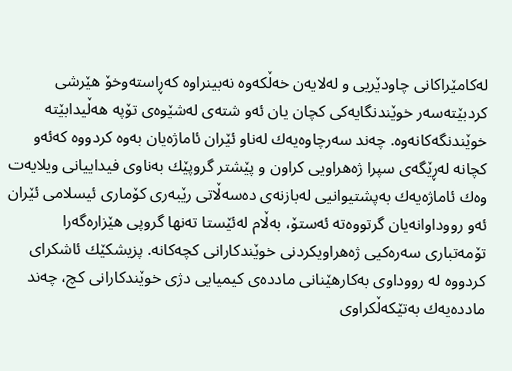لەكامێراكانی چاودێریی و لەلایەن خەڵكەوە نەبینراوە كەڕاستەوخۆ هێرشی كردبێتەسەر خوێندنگایەكی كچان یان ئەو شتەی لەشێوەی تۆپە هەڵیدابێتە خوێندنگەكانەوە. چەند سەرچاوەیەك لەناو ئێران ئاماژەیان بەوە كردووە كەئەو كچانە لەڕێگەی سپرا ژەهراویی كراون و پێشتر گروپێك بەناوی فیداییانی ویلایەت وەك ئاماژەیەك بەپشتیوانیی لەبازنەی دەسەڵاتی رێبەری كۆماری ئیسلامی ئێران ئەو رووداوانەیان گرتووەتە ئەستۆ، بەڵام لەئێستا تەنها گروپی هێزارەگەرا تۆمەتباری سەرەكیی ژەهراویكردنی خوێندكارانی كچەكانە. پزیشكێك ئاشكرای كردووە لە رووداوی بەكارهێنانی ماددەی كیمیایی دژی خوێندكارانی كچ، چەند ماددەیەك بەتێكەڵكراوی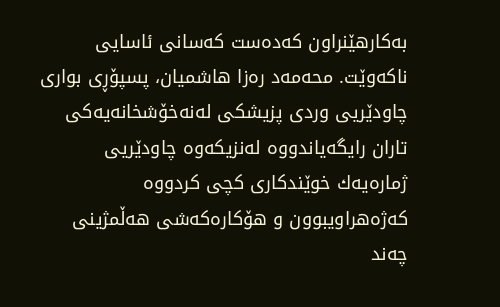بەكارهێنراون كەدەست كەسانی ئاسایی ناكەوێت. محەمەد رەزا هاشمیان، پسپۆڕی بواری چاودێریی وردی پزیشكی لەنەخۆشخانەیەكی تاران رایگەیاندووە لەنزیكەوە چاودێریی ژمارەیەك خوێندكاری كچی كردووە كەژەهراویبوون و هۆكارەكەشی هەڵمژینی چەند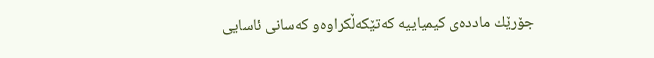جۆرێك ماددەی كیمیاییە كەتێكەڵكراوەو كەسانی ئاسایی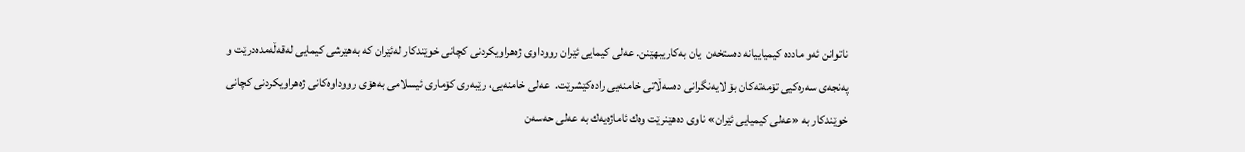ناتوانن ئەو ماددە كیمیاییانە دەستخەن  یان بەكاریبهێنن. عەلی كیمایی ئێران‌ رووداوی ژەهراویكردنی كچانی خوێندكار لەئێران كە بەهێرشی كیمایی لەقەڵەمدەدرێت و پەنجەی سەرەكیی تۆمەتەكان بۆ لایەنگرانی دەسەڵاتی خامنەیی رادەكێشرێت.  عەلی خامنەیی، رێبەری كۆماری ئیسلامی بەهۆی رووداوەكانی ژەهراویكردنی كچانی خوێندكار بە «عەلی كیمیایی ئێران» ناوی دەهێنرێت وەك ئاماژەیەك بە عەلی حەسەن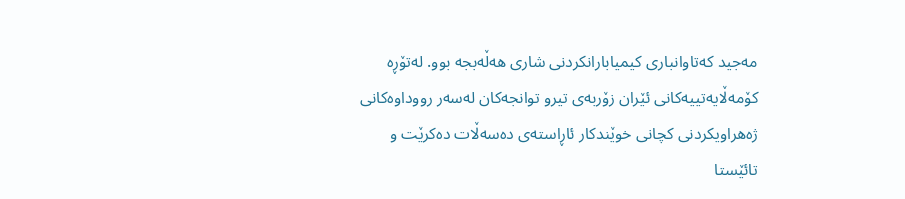مەجید كەتاوانباری كیمیابارانكردنی شاری هەڵەبجە بوو. لەتۆڕە كۆمەڵایەتییەكانی ئێران زۆربەی تیرو توانجەكان لەسەر رووداوەكانی ژەهراویكردنی كچانی خوێندكار ئاڕاستەی دەسەڵات دەكرێت و تائێستا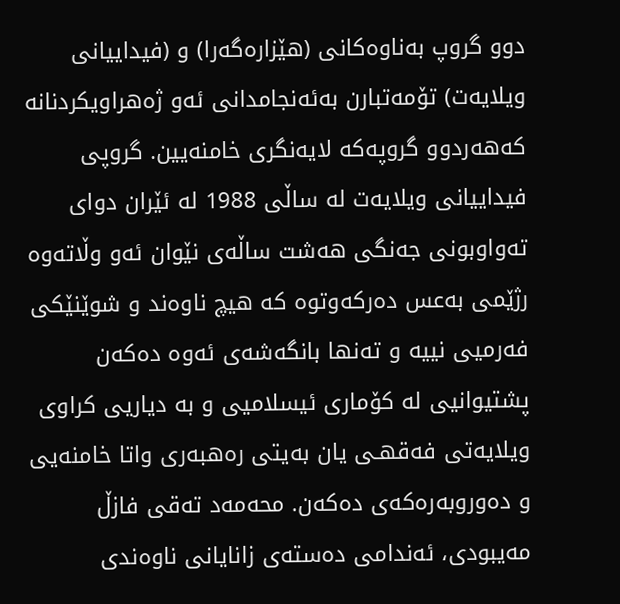دوو گروپ بەناوەكانی (هێزارەگەرا) و (فیداییانی ویلایەت) تۆمەتبارن بەئەنجامدانی ئەو ژەهراویكردنانە كەهەردوو گروپەكە لایەنگری خامنەیین. گروپی فیداییانی ویلایەت لە ساڵی 1988 لە ئێران دوای تەواوبونی جەنگی هەشت ساڵەی نێوان ئەو وڵاتەوە رژێمی بەعس دەركەوتوە كە هیچ ناوەند و شوێنێكی فەرمیی نییە و تەنها بانگەشەی ئەوە دەكەن پشتیوانیی لە كۆماری ئیسلامیی و بە دیاریی كراوی ویلایەتی فەقهـی یان بەیتی رەهبەری واتا خامنەیی و دەوروبەرەكەی دەكەن. محەمەد تەقی فازڵ مەیبودی، ئەندامی دەستەی زانایانی ناوەندی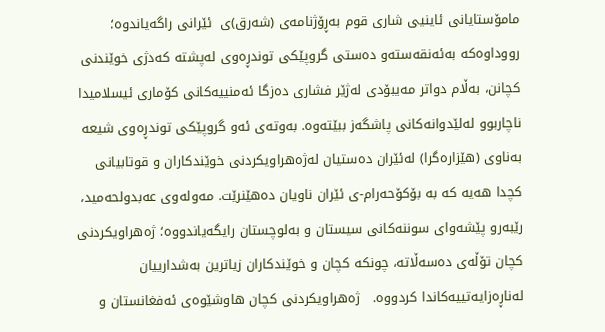مامۆستایانی ئاینیی شاری قوم بەڕۆژنامەی (شەرق)ی  ئێرانی راگەیاندوە؛ رووداوەكە بەئەنقەستەو دەستی گروپێكی توندڕەوی لەپشتە كەدژی خوێندنی كچانن، بەڵام دواتر مەیبۆدی لەژێر فشاری دەزگا ئەمنییەكانی كۆماری ئیسلامیدا ناچاربوو لەلێدوانەكانی پاشگەز ببێتەوە. بەوتەی ئەو گروپێكی توندڕەوی شیعە بەناوی (هێزارەگرا) لەئێران دەستیان لەژەهراویكردنی خوێندكاران و قوتابیانی كچدا هەیە كە بە بۆكۆحەرام-ی ئێران ناویان دەهێنرێت. مەولەوی عەبدولحەمید، رێبەرو پێشەوای سوننەكانی سیستان و بەلوچستان رایگەیاندووە؛ ژەهراویكردنی كچان تۆڵەی دەسەڵاتە، چونكە كچان و خوێندكاران زیاترین بەشدارییان لەناڕەزایەتییەكاندا كردووە.   ژەهراویكردنی كچان هاوشێوەی ئەفغانستان و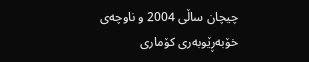چیچان ساڵی 2004 و ناوچەی خۆبەڕێوبەری كۆماری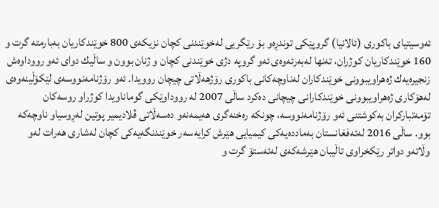ئەوسیتیای باكوری (ئالانیا) گروپێكی توندڕەو بۆ رێگریی لەخوێندنی كچان نزیكەی 800 خوێندكاریان بەبارمتە گرت و 160 خوێندكاریان كوژران، تەنها لەبەرئەوەی ئەو گروپە دژی خوێندنی كچان و ژنان بوون و ساڵیك دوای ئەو رووداوەش زنجیرەیەك ژەهراویبوونی خوێندكاران لەناوچەكانی باكوری رۆژهەڵاتی چیچان روویدا. ئەو رۆژنامەنووسەی لێكۆڵینەوەی لەهۆكاری ژەهراویبوونی خوێندكارانی چیچانی دەكرد ساڵی 2007 لە رووداوێكی گوماناویدا كوژراو روسەكان تۆمەتباركران بەكوشتنی ئەو رۆژنامەنووسە، چونكە رەخنەگری هەیمەنەو دەسەڵاتی ڤلادیمیر پوتین لەڕوسیاو ناوچەكە بوو. ساڵی 2016 لەئەفغانستان بەماددەیەكی كیمیایی هێرش كرایەسەر خوێندنگەیەكی كچان لەشاری هەرات لەو وڵاتەو دواتر رێكخراوی تاڵیبان هێرشەكەی لەئەستۆ گرت و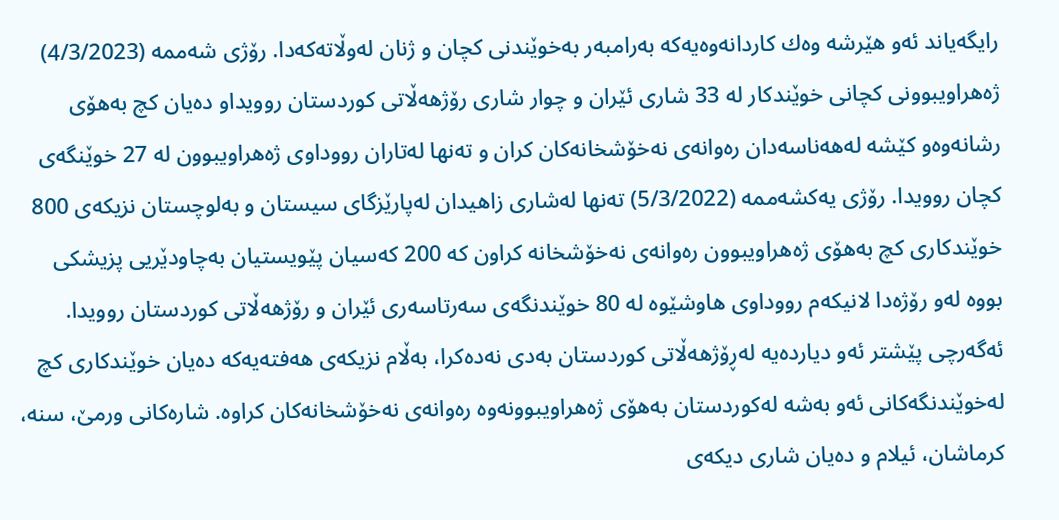رایگەیاند ئەو هێرشە وەك كاردانەوەیەكە بەرامبەر بەخوێندنی كچان و ژنان لەوڵاتەكەدا. رۆژی شەممە (4/3/2023) ژەهراویبوونی كچانی خوێندكار لە 33 شاری ئێران و چوار شاری رۆژهەڵاتی كوردستان روویداو دەیان كچ بەهۆی رشانەوەو كێشە لەهەناسەدان رەوانەی نەخۆشخانەكان كران و تەنها لەتاران رووداوی ژەهراویبوون لە 27 خوێنگەی كچان روویدا. رۆژی یەكشەممە (5/3/2022) تەنها لەشاری زاهیدان لەپارێزگای سیستان و بەلوچستان نزیكەی 800 خوێندكاری كچ بەهۆی ژەهراویبوون رەوانەی نەخۆشخانە كراون كە 200 كەسیان پێویستیان بەچاودێریی پزیشكی بووە لەو رۆژەدا لانیكەم رووداوی هاوشێوە لە 80 خوێندنگەی سەرتاسەری ئێران و رۆژهەڵاتی كوردستان روویدا. ئەگەرچی پێشتر ئەو دیاردەیە لەڕۆژهەڵاتی كوردستان بەدی نەدەكرا، بەڵام نزیكەی هەفتەیەكە دەیان خوێندكاری كچ لەخوێندنگەكانی ئەو بەشە لەكوردستان بەهۆی ژەهراویبوونەوە رەوانەی نەخۆشخانەكان كراوە. شارەكانی ورمێ، سنە، كرماشان، ئیلام و دەیان شاری دیكەی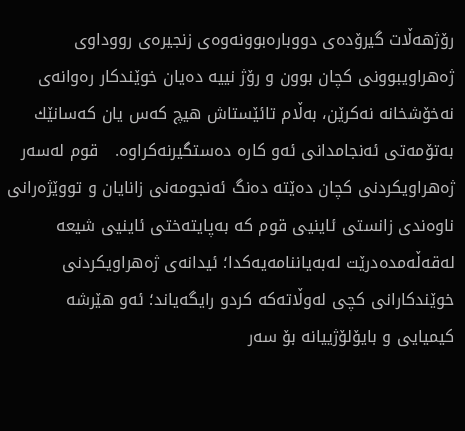رۆژهەڵات گیرۆدەی دووبارەبوونەوەی زنجیرەی رووداوی ژەهراویبوونی كچان بوون و رۆژ نییە دەیان خوێندكار رەوانەی نەخۆشخانە نەكرێن، بەڵام تائێستاش هیچ كەس یان كەسانێك بەتۆمەتی ئەنجامدانی ئەو كارە دەستگیرنەكراوە.   قوم لەسەر ژەهراویكردنی كچان دەێتە دەنگ ئەنجومەنی زانایان و تووێژەرانی ناوەندی زانستی ئاینیی قوم كە بەپایتەختی ئاینیی شیعە لەقەڵەمدەدرێت لەبەیاننامەیەكدا؛ ئیدانەی ژەهراویكردنی خوێندكارانی كچی لەوڵاتەكە كردو رایگەیاند؛ ئەو هێرشە كیمیایی و بایۆلۆژییانە بۆ سەر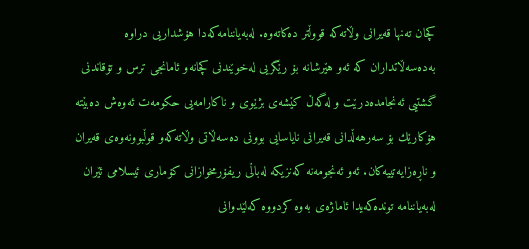كچان تەنها قەیرانی وڵاتەكە قووڵتر دەكاتەوە. لەبەیاننامەكەدا هۆشداریی دراوە بەدەسەڵاتداران كە ئەو هێرشانە بۆ رێگریی لەخوێندنی كچانەو ئامانجی ترس و تۆقاندنی گشتیی ئەنجامدەدرێت و لەگەڵ كێشەی بژێوی و ناكارامەیی حكومەت ئەوەش دەبێتە هۆكارێك بۆ سەرهەڵدانی قەیرانی نایاسایی بوونی دەسەڵاتی وڵاتەكەو قوڵبوونەوەی قەیران و ناڕەزایەتییەكان. ئەو ئەنجومەنە كەنزیكە لەباڵی ریفۆرمخوازانی كۆماری ئیسلامی ئێران لەبەیاننامە توندەكەیدا ئاماژەی بەوە كردووە كەلێدوانی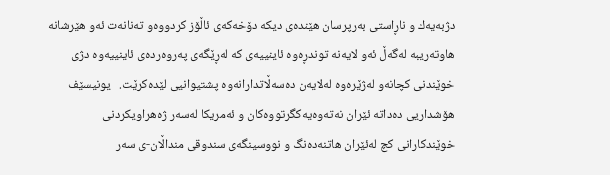دژبەیەك و ناڕاستی بەرپرسان هێندەی دیكە دۆخەكەی ئاڵۆز كردووەو تەنانەت ئەو هێرشانە هاوتەریبە لەگەڵ ئەو لایەنە توندڕەوە ئاینییەی كە لەڕێگەی پەروەردەی ئاینییەوە دژی خوێندنی كچانەو لەژێرەوە لەلایەن دەسەڵاتدارانەوە پشتیوانیی لێدەكرێت.   یونیسێف هۆشداریی دەداتە ئێران نەتەوەیەكگرتووەكان و ئەمریكا لەسەر ژەهراویكردنی خوێندكارانی كچ لەئێران هاتنەدەنگ و نووسینگەی سندوقی منداڵان-ی سەر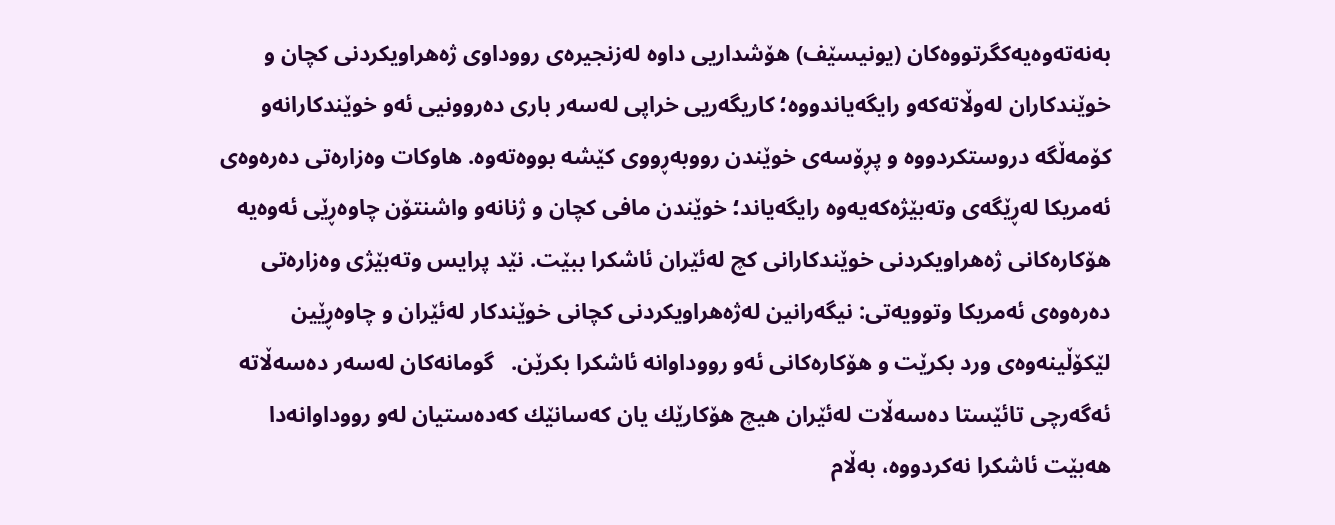بەنەتەوەیەكگرتووەكان (یونیسێف) هۆشداریی داوە لەزنجیرەی رووداوی ژەهراویكردنی كچان و خوێندكاران لەوڵاتەكەو رایگەیاندووە؛ كاریگەریی خراپی لەسەر باری دەروونیی ئەو خوێندكارانەو كۆمەڵگە دروستكردووە و پڕۆسەی خوێندن رووبەڕووی كێشە بووەتەوە. هاوكات وەزارەتی دەرەوەی ئەمریكا لەڕێگەی وتەبێژەكەیەوە رایگەیاند؛ خوێندن مافی كچان و ژنانەو واشنتۆن چاوەڕێی ئەوەیە هۆكارەكانی ژەهراویكردنی خوێندكارانی كچ لەئێران ئاشكرا ببێت. نێد پرایس وتەبێژی وەزارەتی دەرەوەی ئەمریكا وتوویەتی: نیگەرانین لەژەهراویكردنی كچانی خوێندكار لەئێران و چاوەڕێین لێكۆڵینەوەی ورد بكرێت و هۆكارەكانی ئەو رووداوانە ئاشكرا بكرێن.   گومانەكان لەسەر دەسەڵاتە ئەگەرچی تائێستا دەسەڵات لەئێران هیچ هۆكارێك یان كەسانێك كەدەستیان لەو رووداوانەدا هەبێت ئاشكرا نەكردووە، بەڵام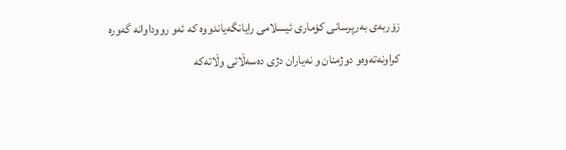زۆربەی بەرپرسانی كۆماری ئیسلامی رایانگەیاندووە كە ئەو رووداوانە گەورە كراونەتەوەو دوژمنان و نەیاران دژی دەسەڵاتی وڵاتەكە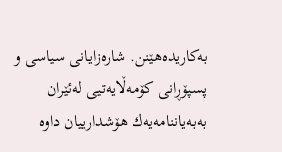بەكاریدەهێنن. شارەزایانی سیاسی و پسپۆڕانی كۆمەڵایەتیی لەئێران بەبەیاننامەیەك هۆشدارییان داوە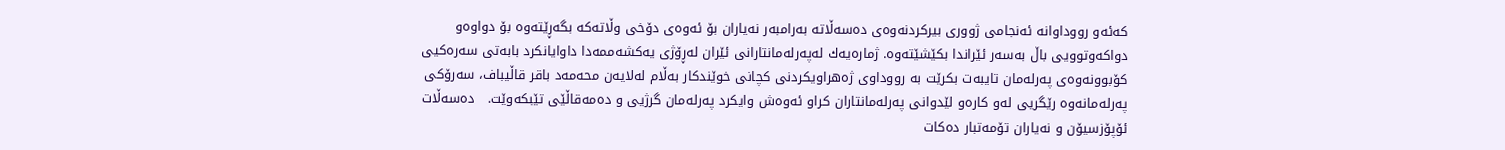كەئەو رووداوانە ئەنجامی ژووری بیركردنەوەی دەسەڵاتە بەرامبەر نەیاران بۆ ئەوەی دۆخی وڵاتەكە بگەڕێتەوە بۆ دواوەو دواكەوتوویی باڵ بەسەر ئێراندا بكێشێتەوە. ژمارەیەك لەپەرلەمانتارانی ئێران لەڕۆژی یەكشەممەدا داوایانكرد بابەتی سەرەكیی كۆبوونەوەی پەرلەمان تایبەت بكرێت بە رووداوی ژەهراویكردنی كچانی خوێندكار بەڵام لەلایەن محەمەد باقر قاڵیباف، سەرۆكی پەرلەمانەوە رێگریی لەو كارەو لێدوانی پەرلەمانتاران كراو ئەوەش وایكرد پەرلەمان گرژیی و دەمەقاڵێی تێبكەوێت.   دەسەڵات ئۆپۆزسیۆن و نەیاران تۆمەتبار دەكات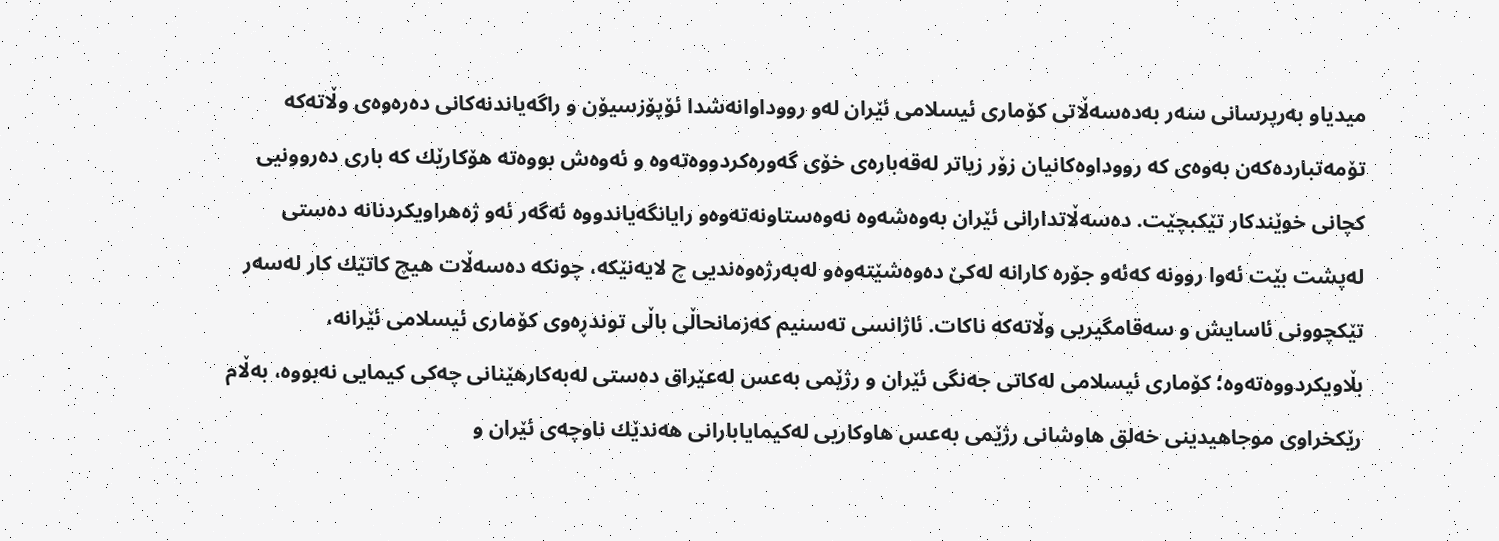میدیاو بەرپرسانی سەر بەدەسەڵاتی كۆماری ئیسلامی ئێران لەو رووداوانەشدا ئۆپۆزسیۆن و راگەیاندنەكانی دەرەوەی وڵاتەكە تۆمەتباردەكەن بەوەی كە رووداوەكانیان زۆر زیاتر لەقەبارەی خۆی گەورەكردووەتەوە و ئەوەش بووەتە هۆكارێك كە باری دەروونیی كچانی خوێندكار تێكبچێت. دەسەڵاتدارانی ئێران بەوەشەوە نەوەستاونەتەوەو رایانگەیاندووە ئەگەر ئەو ژەهراویكردنانە دەستی لەپشت بێت ئەوا روونە كەئەو جۆرە كارانە لەكێ دەوەشێتەوەو لەبەرژەوەندیی چ لایەنێكە، چونكە دەسەڵات هیچ كاتێك كار لەسەر تێكچوونی ئاسایش و سەقامگیریی وڵاتەكە ناكات. ئاژانسی تەسنیم كەزمانحاڵی باڵی توندڕەوی كۆماری ئیسلامی ئێرانە، بڵاویكردووەتەوە؛ كۆماری ئیسلامی لەكاتی جەنگی ئێران و رژێمی بەعس لەعێراق دەستی لەبەكارهێنانی چەكی كیمایی نەبووە، بەڵام رێكخراوی موجاهیدینی خەلق هاوشانی رژێمی بەعس هاوكاریی لەكیمایابارانی هەندێك ناوچەی ئێران و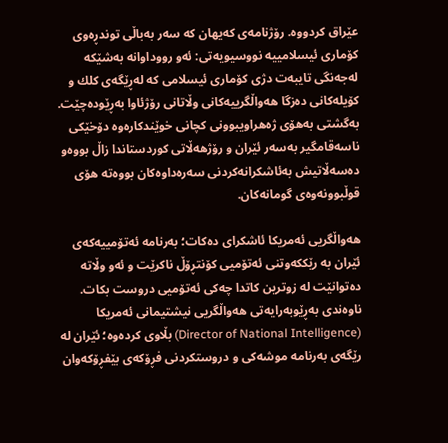عێراق كردووە. رۆژنامەی كەیهان كە سەر بەباڵی توندڕەوی كۆماری ئیسلامییە نووسیویەتی: ئەو رووداوانە بەشێكە لەجەنگی تایبەت دژی كۆماری ئیسلامی كە لەڕێگەی كلك و كۆیلەكانی دەزگا هەواڵگرییەكانی وڵاتانی رۆژئاوا بەڕێودەچێت. بەگشتی بەهۆی ژەهراویبوونی كچانی خوێندكارەوە دۆخێكی ناسەقامگیر بەسەر ئێران و رۆژهەڵاتی كوردستاندا زاڵ بووەو دەسەڵاتیش بەئاشكرانەكردنی سەرەداوەكان بووەتە هۆی قوڵبوونەوەی گومانەكان.

هەواڵگریی ئەمریکا ئاشکرای دەکات؛ بەرنامە ئەتۆمییەکەی ئێران بە رێککەوتنی ئەتۆمیی کۆنتڕۆڵ ناکرێت و ئەو وڵاتە دەتوانێت لە زوترین کاتدا چەکی ئەتۆمیی دروست بکات. ناوەندی بەڕێوبەرایەتی هەواڵگریی نیشتیمانی ئەمریکا (Director of National Intelligence) بڵاوی کردەوە؛ ئێران لە رێگەی بەرنامە موشەکی و دروستکردنی فڕۆکەی بێفڕۆکەوان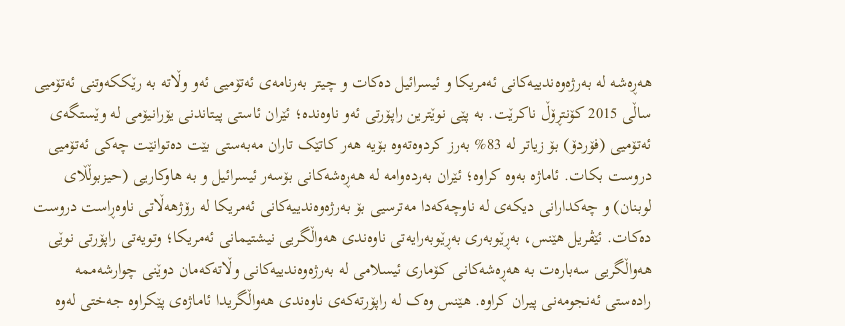هەڕەشە لە بەرژەوەندییەکانی ئەمریکا و ئیسرائیل دەکات و چیتر بەرنامەی ئەتۆمیی ئەو وڵاتە بە رێککەوتنی ئەتۆمیی ساڵی 2015 کۆنتڕۆڵ ناکرێت. بە پێی نوێترین راپۆرتی ئەو ناوەندە؛ ئێران ئاستی پیتاندنی یۆرانیۆمی لە وێستگەی ئەتۆمیی (فۆردۆ) بۆ زیاتر لە 83% بەرز کردوەتەوە بۆیە هەر کاتێک تاران مەبەستی بێت دەتوانێت چەکی ئەتۆمیی دروست بکات. ئاماژە بەوە کراوە؛ ئێران بەردەوامە لە هەڕەشەکانی بۆسەر ئیسرائیل و بە هاوکاریی (حیزبوڵڵای لوبنان) و چەکدارانی دیکەی لە ناوچەکەدا مەترسیی بۆ بەرژەوەندییەکانی ئەمریکا لە رۆژهەڵاتی ناوەڕاست دروست دەکات. ئێڤریل هێنس، بەڕێوبەری بەڕێوبەرایەتی ناوەندی هەواڵگریی نیشتیمانی ئەمریکا؛ وتویەتی راپۆرتی نوێی هەواڵگریی سەبارەت بە هەڕەشەکانی کۆماری ئیسلامی لە بەرژەوەندییەکانی وڵاتەکەمان دوێنی چوارشەممە رادەستی ئەنجومەنی پیران کراوە. هێنس وەک لە راپۆرتەکەی ناوەندی هەواڵگریدا ئاماژەی پێکراوە جەختی لەوە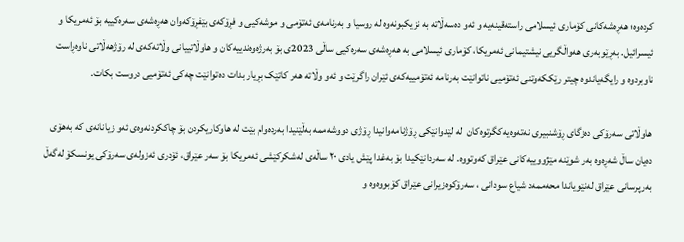کردەوە؛ هەڕەشەکانی کۆماری ئیسلامی راستەقینەیە و ئەو دەسەڵاتە بە نزیکبونەوە لە روسیا و بەرنامەی ئەتۆمی و موشەکیی و فڕۆکەی بێفڕۆکەوان هەڕەشەی سەرەکییە بۆ ئەمریکا و ئیسرائیل. بەڕێوبەری هەواڵگریی نیشتیمانی ئەمریکا، کۆماری ئیسلامی بە هەڕەشەی سەرەکیی ساڵی 2023ی بۆ بەرژەوەندییەکان و هاوڵاتییانی وڵاتەکەی لە رۆژهەڵاتی ناوەڕاست ناوبردوە و رایگەیاندوە چیتر رێککەوتنی ئەتۆمیی ناتوانێت بەرنامە ئەتۆمییەکەی ئێران راگرێت و ئەو وڵاتە هەر کاتێک بڕیار بدات دەتوانێت چەکی ئەتۆمیی دروست بکات.

هاوڵاتی سەرۆکی دەزگای ڕۆشنبیری نەتەوەیەکگرتوەکان  لە لێدوانێکی ڕۆژنامەوانیدا ڕۆژی دووشەممە بەڵێنیدا بەردەوام بێت لە هاوکاریکردن بۆ چاککردنەوەی ئەو زیانانەی کە بەهۆی دەیان ساڵ شەڕەوە بەر شوێنە مێژووییەکانی عێراق کەوتووە. لە سەردانێکیدا بۆ بەغدا پێش یادی ٢٠ ساڵەی لەشکرکێشی ئەمریکا بۆ سەر عێراق، ئۆدری ئەزولەی سەرۆکی یونسکۆ لەگەڵ بەرپرسانی عێراق لەنێویاندا محەممەد شیاع سودانی ، سەرۆکوەزیرانی عێراق کۆبووەوە و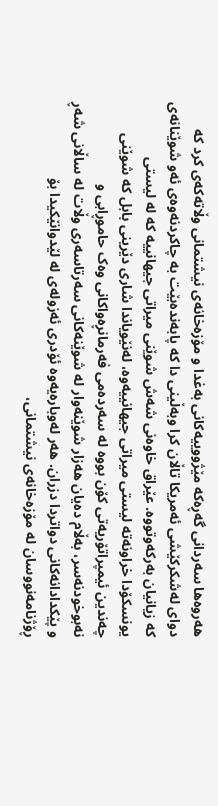هەروەها سەردانی گەڕەکە مێژووییەکانی بەغدا و مۆزەخانەی نیشتمانی وڵاتەکەی کرد کە دوای لەشکرکێشی ئەمریکا تاڵان کرا وبەڵینی دا کە پابەندەبێت بە چاکردنەوەی ئەو شوێنانەی کە زیانیان بەرکەوتووە. عێراق خاوەنی شەش شوێنی میراتی جیهانییە کە لە لیستی یونسکۆدا خراونەتە لیستی میراتی جیهانییەوە، لەنێویاندا شاری دێرینی بابل کە شوێنی چەندین ئیمپراتۆریەتی کۆن بووە لە سەردەمی فەرمانڕەواکانی وەک حاموڕابی و نەبوخودنەسر، بەڵام دەیان هەزار شوێنەوار لە شوێنەکانی سەرتاسەری وڵات لە ساڵانی شەڕ و پێکدادانەکانی دواتردا دزران. هەر لەوبارەیەوە ئۆدری ئەزولەی لە لێدوانێکیدا بۆ ڕۆژنامەنووسان لە مۆزەخانەی نیشتمانی،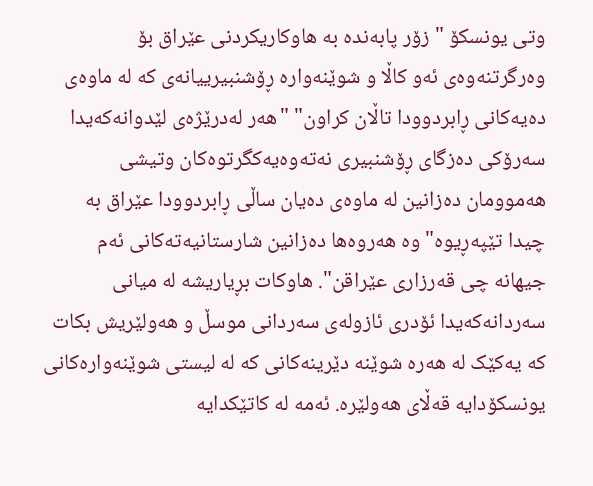وتی یونسکۆ "زۆر پابەندە بە هاوکاریکردنی عێراق بۆ وەرگرتنەوەی ئەو کاڵا و شوێنەوارە ڕۆشنبیرییانەی کە لە ماوەی دەیەکانی ڕابردوودا تاڵان کراون" "هەر لەدرێژەی لێدوانەکەیدا سەرۆکی دەزگای ڕۆشنبیری نەتەوەیەکگرتوەکان وتیشی هەموومان دەزانین لە ماوەی دەیان ساڵی ڕابردوودا عێراق بە چیدا تێپەڕیوە" وە هەروەها دەزانین شارستانیەتەکانی ئەم جیهانە چی قەرزاری عێراقن". هاوکات بڕیاریشە لە میانی سەردانەکەیدا ئۆدری ئازولەی سەردانی موسڵ و هەولێریش بکات کە یەکێک لە هەرە شوێنە دێرینەکانی کە لە لیستی شوێنەوارەکانی یونسکۆدایە قەڵای هەولێرە. ئەمە لە کاتێکدایە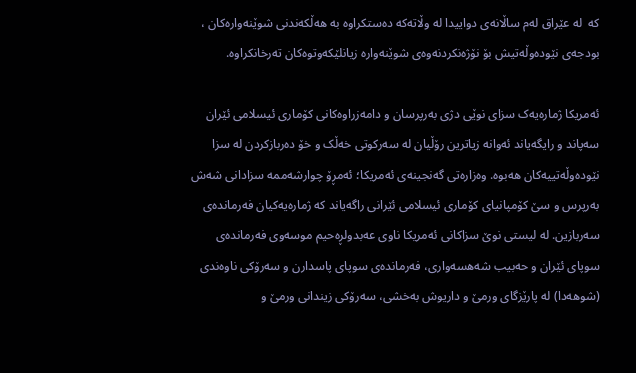کە  لە عێراق لەم ساڵانەی دواییدا لە وڵاتەکە دەستکراوە بە هەڵکەندنی شوێنەوارەکان ، بودجەی نێودەوڵەتیش بۆ نۆژەنکردنەوەی شوێنەوارە زیانلێکەوتوەکان تەرخانکراوە.

ئەمریکا ژمارەیەک سزای نوێی دژی بەرپرسان و دامەزراوەکانی کۆماری ئیسلامی ئێران سەپاند و رایگەیاند ئەوانە زیاترین رۆڵیان لە سەرکوتی خەڵک و خۆ دەربازکردن لە سزا نێودەوڵەتییەکان هەبوە. وەزارەتی گەنجینەی ئەمریکا؛ ئەمڕۆ چوارشەممە سزادانی شەش بەرپرس و سێ کۆمپانیای کۆماری ئیسلامی ئێرانی راگەیاند کە ژمارەیەکیان فەرماندەی سەربازین. لە لیستی نوێ سزاکانی ئەمریکا ناوی عەبدولڕەحیم موسەوی فەرماندەی سوپای ئێران و حەبیب شەهسەواری، فەرماندەی سوپای پاسدارن و سەرۆکی ناوەندی (شوهەدا) لە پارێزگای ورمێ و داریوش بەخشی، سەرۆکی زیندانی ورمێ و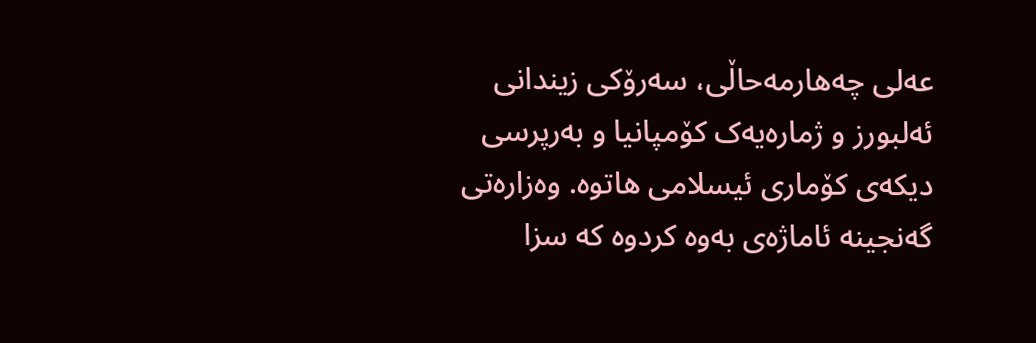عەلی چەهارمەحاڵی، سەرۆکی زیندانی ئەلبورز و ژمارەیەک کۆمپانیا و بەرپرسی دیکەی کۆماری ئیسلامی هاتوە. وەزارەتی گەنجینە ئاماژەی بەوە کردوە کە سزا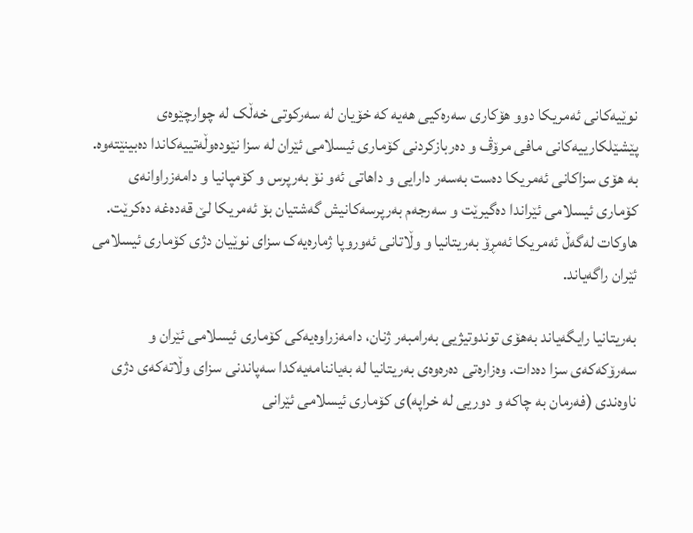نوێیەکانی ئەمریکا دوو هۆکاری سەرەکیی هەیە کە خۆیان لە سەرکوتی خەڵک لە چوارچێوەی پێشێلکارییەکانی مافی مرۆڤ و دەربازکردنی کۆماری ئیسلامی ئێران لە سزا نێودەوڵەتییەکاندا دەبینێتەوە. بە هۆی سزاکانی ئەمریکا دەست بەسەر دارایی و داهاتی ئەو نۆ بەرپرس و کۆمپانیا و دامەزراوانەی کۆماری ئیسلامی ئێراندا دەگیرێت و سەرجەم بەرپرسەکانیش گەشتیان بۆ ئەمریکا لێ قەدەغە دەکرێت. هاوکات لەگەڵ ئەمریکا ئەمڕۆ بەریتانیا و وڵاتانی ئەوروپا ژمارەیەک سزای نوێیان دژی کۆماری ئیسلامی ئێران راگەیاند.

بەریتانیا رایگەیاند بەهۆی توندوتیژیی بەرامبەر ژنان، دامەزراوەیەکی کۆماری ئیسلامی ئێران و سەرۆکەکەی سزا دەدات. وەزارەتی دەرەوەی بەریتانیا لە بەیاننامەیەکدا سەپاندنی سزای وڵاتەکەی دژی ناوەندی (فەرمان بە چاکە و دوریی لە خراپە)ی کۆماری ئیسلامی ئێرانی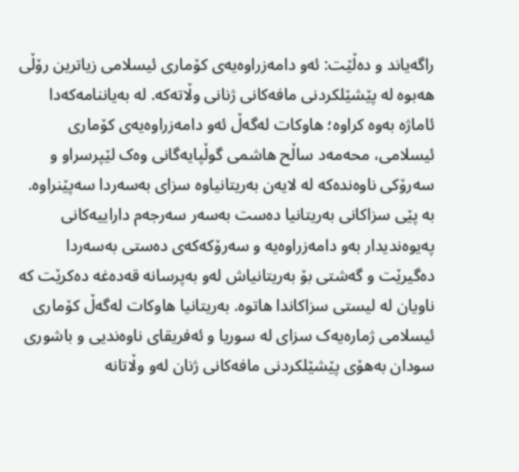راگەیاند و دەڵێت: ئەو دامەزراوەیەی کۆماری ئیسلامی زیاترین رۆڵی هەبوە لە پێشێلکردنی مافەکانی ژنانی وڵاتەکە. لە بەیاننامەکەدا ئاماژە بەوە کراوە؛ هاوکات لەگەڵ ئەو دامەزراوەیەی کۆماری ئیسلامی، محەمەد ساڵح هاشمی گوڵپایەگانی وەک لێپرسراو و سەرۆکی ناوەندەکە لە لایەن بەریتانیاوە سزای بەسەردا سەپێنراوە. بە پێی سزاکانی بەریتانیا دەست بەسەر سەرجەم داراییەکانی پەیوەندیدار بەو دامەزراوەیە و سەرۆکەکەی دەستی بەسەردا دەگیرێت و گەشتی بۆ بەریتانیاش لەو بەپرسانە قەدەغە دەکرێت کە ناویان لە لیستی سزاکاندا هاتوە. بەریتانیا هاوکات لەگەڵ کۆماری ئیسلامی ژمارەیەک سزای لە سوریا و ئەفریقای ناوەندیی و باشوری سودان بەهۆی پێشێلکردنی مافەکانی ژنان لەو وڵاتانە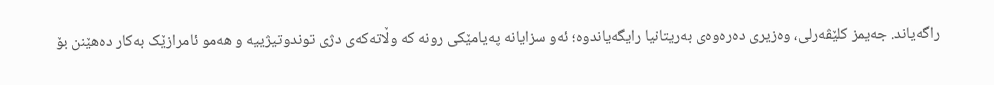راگەیاند. جەیمز کلێڤەرلی، وەزیری دەرەوەی بەریتانیا رایگەیاندوە؛ ئەو سزایانە پەیامێکی رونە کە وڵاتەکەی دژی توندوتیژییە و هەمو ئامرازێک بەکار دەهێنن بۆ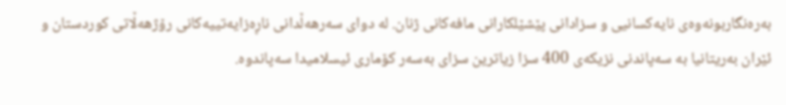بەرەنگاربونەوەی نایەکسانیی و سزادانی پێشێلکارانی مافەکانی ژنان. لە دوای سەرهەڵدانی ناڕەزایەتییەکانی رۆژهەڵاتی کوردستان و ئێران بەریتانیا بە سەپاندنی نزیکەی 400 سزا زیاترین سزای بەسەر کۆماری ئیسلامیدا سەپاندوە.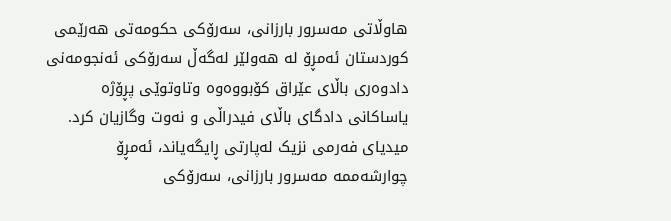هاوڵاتی مەسرور بارزانی، سەرۆکی حکومەتی هەرێمی کوردستان ئەمڕۆ لە هەولێر لەگەڵ سەرۆکی ئەنجومەنی دادوەری باڵای عێراق کۆبووەوە وتاوتوێی پڕۆژە یاساکانی دادگای باڵای فیدراڵی و نەوت وگازیان کرد. میدیای فەرمی نزیک لەپارتی ڕایگەیاند، ئەمڕۆ چوارشەممە مەسرور بارزانی، سەرۆکی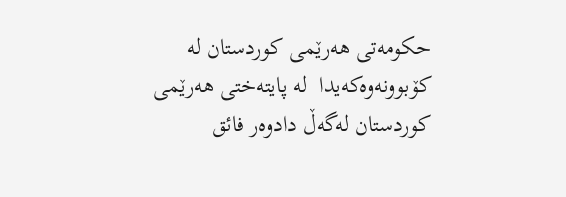حکومەتی هەرێمی کوردستان لە کۆبوونەوەکەیدا  لە پایتەختی هەرێمی کوردستان لەگەڵ دادوەر فائق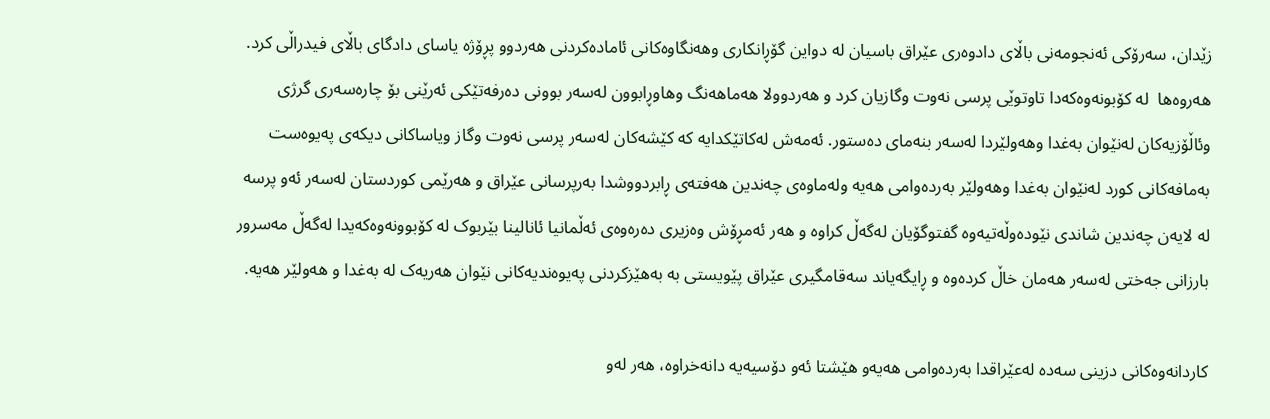زێدان، سەرۆکی ئەنجومەنی باڵای دادوەری عێراق باسیان لە دواین گۆڕانکاری وهەنگاوەکانی ئامادەکردنی هەردوو پڕۆژە یاسای دادگای باڵای فیدراڵی کرد. هەروەها  لە کۆبونەوەکەدا تاوتوێی پرسی نەوت وگازیان کرد و هەردوولا هەماهەنگ وهاوڕابوون لەسەر بوونی دەرفەتێکی ئەرێنی بۆ چارەسەری گرژی وئاڵۆزیەکان لەنێوان بەغدا وهەولێردا لەسەر بنەمای دەستور. ئەمەش لەکاتێکدایە کە کێشەکان لەسەر پرسی نەوت وگاز ویاساکانی دیکەی پەیوەست بەمافەکانی کورد لەنێوان بەغدا وهەولێر بەردەوامی هەیە ولەماوەی چەندین هەفتەی ڕابردووشدا بەرپرسانی عێراق و هەرێمی کوردستان لەسەر ئەو پرسە لە لایەن چەندین شاندی نێودەوڵەتیەوە گفتوگۆیان لەگەڵ کراوە و هەر ئەمڕۆش وەزیری دەرەوەی ئەڵمانیا ئانالینا بێربوک لە کۆبوونەوەکەیدا لەگەڵ مەسرور بارزانی جەختی لەسەر هەمان خاڵ کردەوە و ڕایگەیاند سەقامگیری عێراق پێویستی بە بەهێزکردنی پەیوەندیەکانی نێوان هەریەک لە بەغدا و هەولێر هەیە.

كاردانەوەكانی دزینی سەدە لەعێراقدا بەردەوامی هەیەو هێشتا ئەو دۆسیەیە دانەخراوە، هەر لەو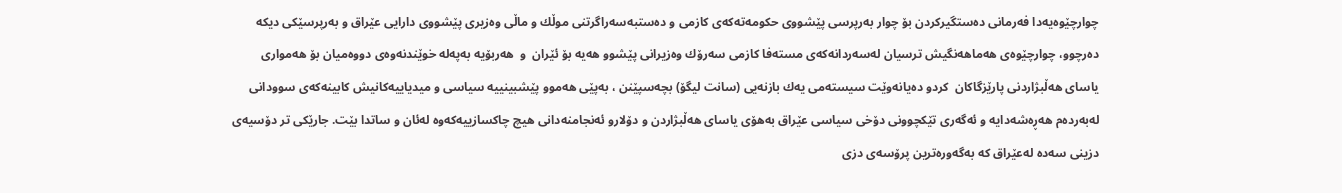چوارچێوەیەدا فەرمانی دەستگیركردن بۆ چوار بەرپرسی پێشووی حكومەتەكەی كازمی و دەستبەسەراگرتنی موڵك و ماڵی وەزیری پێشووی دارایی عێراق و بەرپرسێكی دیكە دەرچوو، چوارچێوەی هەماهەنگیش ترسیان لەسەردانەكەی مستەفا كازمی سەرۆك وەزیرانی پێشوو هەیە بۆ ئێران  و  هەربۆیە بەپەلە خوێندنەوەی دووەمیان بۆ هەمواری یاسای هەڵبژاردنی پارێزگاكان  كردو دەیانەوێت سیستەمی یەك بازنەیی (سانت لیگۆ) بچەسپێنن ، بەپێی هەموو پێشبینییە سیاسی و میدیاییەكانیش كابینەكەی سوودانی لەبەردەم هەڕەشەدایە و ئەگەری تێكچوونی دۆخی سیاسی عێراق بەهۆی یاسای هەڵبژاردن و دۆلارو ئەنجامنەدانی هیچ چاكسازییەكەوە لەئان و ساتدا بێت. جارێكی تر دۆسیەی دزینی سەدە لەعێراق كە بەگەورەترین پرۆسەی دزی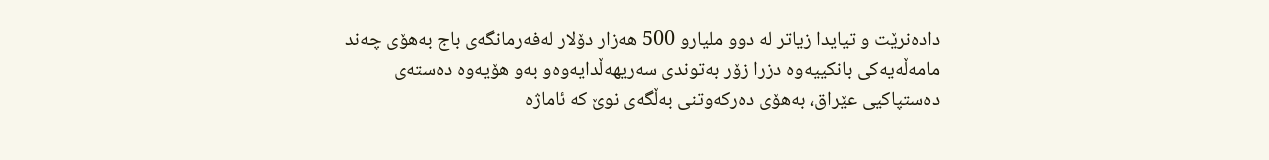دادەنرێت و تیایدا زیاتر لە دوو ملیارو 500 هەزار دۆلار لەفەرمانگەی باج بەهۆی چەند مامەڵەیەكی بانكییەوە دزرا زۆر بەتوندی سەریهەڵدایەوەو بەو هۆیەوە دەستەی دەستپاكیی عێراق، بەهۆی دەركەوتنی بەڵگەی نوێ كە ئاماژە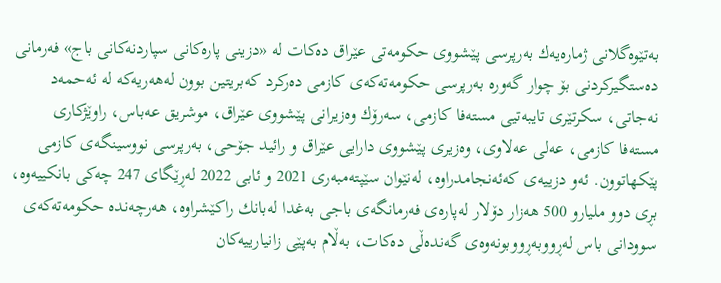بەتێوەگلانی ژمارەیەك بەرپرسی پێشووی حكومەتی عێراق دەكات لە «دزینی پارەكانی سپاردنەكانی باج» فەرمانی دەستگیركردنی بۆ چوار گەورە بەرپرسی حكومەتەكەی كازمی دەركرد كەبریتین بوون لەهەریەكە لە ئەحمەد نەجاتی، سكرتێری تایبەتیی مستەفا كازمی، سەرۆك وەزیرانی پێشووی عێراق، موشریق عەباس، راوێژكاری مستەفا كازمی، عەلی عەلاوی، وەزیری پێشووی دارایی عێراق و رائید جۆحی، بەرپرسی نووسینگەی كازمی پێكهاتوون. ئەو دزییەی كەئەنجامدراوە، لەنێوان سێپتەمبەری 2021 و ئابی 2022 لەڕێگای 247 چەكی بانكییەوە، بڕی دوو ملیارو 500 هەزار دۆلار لەپارەی فەرمانگەی باجی بەغدا لەبانك راكێشراوە، هەرچەندە حكومەتەكەی سوودانی باس لەڕووبەڕووبونەوەی گەندەڵی دەكات، بەڵام بەپێی زانیارییەكان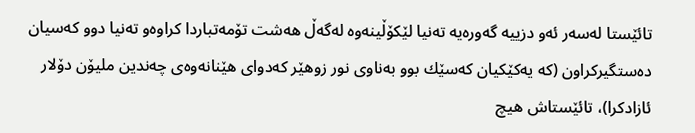تائێستا لەسەر ئەو دزییە گەورەیە تەنیا لێكۆڵینەوە لەگەڵ هەشت تۆمەتباردا كراوەو تەنیا دوو كەسیان دەستگیركراون (كە یەكێكیان كەسێك بوو بەناوی نور زوهێر كەدوای هێنانەوەی چەندین ملیۆن دۆلار ئازادكرا)، تائێستاش هیچ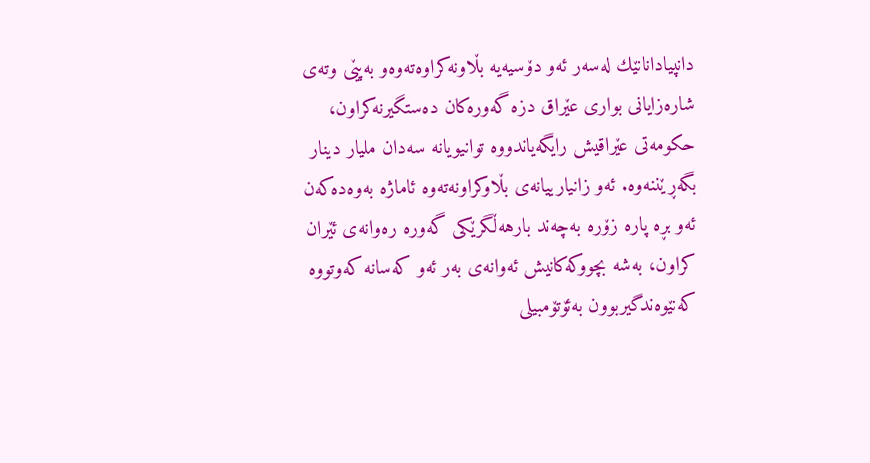دانپیادانانێك لەسەر ئەو دۆسیەیە بڵاونەكراوەتەوەو بەپێی وتەی شارەزایانی بواری عێراق دزە گەورەكان دەستگیرنەكراون، حكومەتی عێراقیش رایگەیاندووە توانیویانە سەدان ملیار دینار بگەڕێننەوە. ئەو زانیارییانەی بڵاوكراونەتەوە ئاماژە بەوەدەكەن ئەو بڕە پارە زۆرە بەچەند بارهەڵگرێكی گەورە رەوانەی ئێران كراون، بەشە بچووكەكانیش ئەوانەی بەر ئەو كەسانە كەوتووە كەنێوەندگیربوون بەئۆتۆمبیلی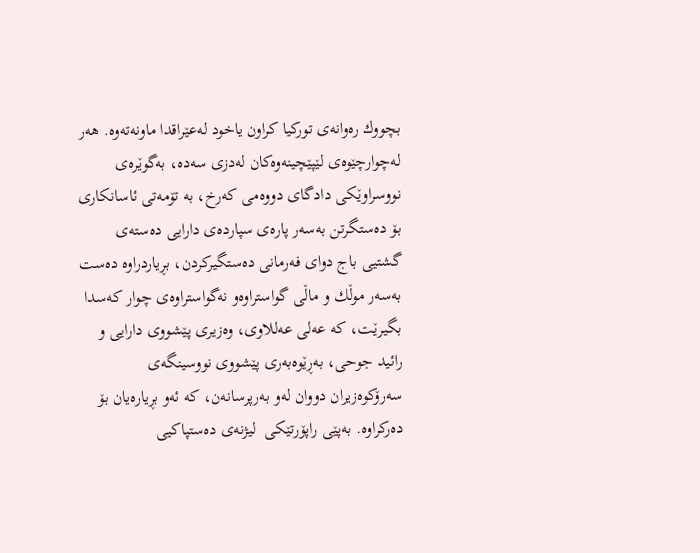بچووك رەوانەی توركیا كراون یاخود لەعێراقدا ماونەتەوە. هەر لەچوارچێوەی لێپێچینەوەكان لەدزی سەدە، بەگوێرەی نووسراوێكی دادگای دووەمی كەرخ، بە تۆمەتی ئاسانكاری بۆ دەستگرتن بەسەر پارەی سپاردەی دارایی دەستەی گشتیی باج دوای فەرمانی دەستگیركردن، بڕیاردراوە دەست بەسەر موڵك و ماڵی گواستراوەو نەگواستراوەی چوار كەسدا بگیرێت، كە عەلی عەللاوی، وەزیری پێشووی دارایی و رائید جوحی، بەڕێوەبەری پێشووی نووسینگەی سەرۆكوەزیران دووان لەو بەرپرسانەن، كە ئەو بڕیارەیان بۆ دەركراوە. بەپێی راپۆرتێكی  لیژنەی دەستپاكیی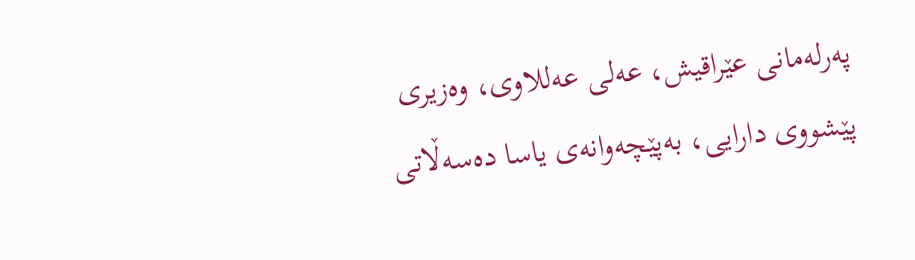پەرلەمانی عێراقیش، عەلی عەللاوی، وەزیری پێشووی دارایی، بەپێچەوانەی یاسا دەسەڵاتی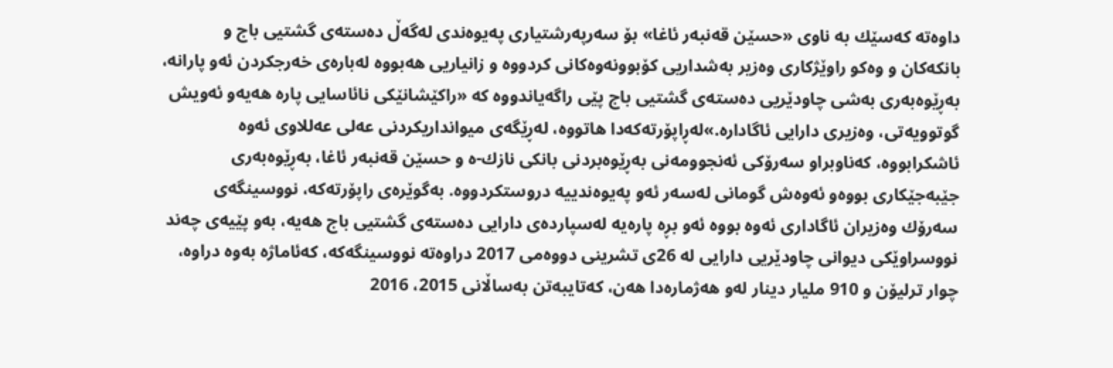داوەتە كەسێك بە ناوی «حسێن قەنبەر ئاغا» بۆ سەرپەرشتیاری پەیوەندی لەگەڵ دەستەی گشتیی باج و بانكەكان و وەكو راوێژكاری وەزیر بەشداریی كۆبوونەوەكانی كردووە و زانیاریی هەبووە لەبارەی خەرجكردن ئەو پارانە، بەڕێوەبەری بەشی چاودێریی دەستەی گشتیی باج پێی راگەیاندووە كە «راكێشانێكی نائاسایی پارە هەیەو ئەویش گوتوویەتی، وەزیری دارایی ئاگادارە.»لەڕاپۆرتەكەدا هاتووە، لەڕێگەی میوانداریكردنی عەلی عەللاوی ئەوە ئاشكرابووە، كەناوبراو سەرۆكی ئەنجوومەنی بەڕێوەبردنی بانكی نازك-ە و حسێن قەنبەر ئاغا، بەڕێوەبەری جێبەجێكاری بووەو ئەوەش گومانی لەسەر ئەو پەیوەندییە دروستكردووە. بەگوێرەی راپۆرتەكە، نووسینگەی سەرۆك وەزیران ئاگاداری ئەوە بووە ئەو بڕە پارەیە لەسپاردەی دارایی دەستەی گشتیی باج هەیە، بەو پێیەی چەند نووسراوێكی دیوانی چاودێریی دارایی لە 26ی تشرینی دووەمی 2017 دراوەتە نووسینگەكە، كەئاماژە بەوە دراوە، چوار ترلیۆن و 910 ملیار دینار لەو هەژمارەدا هەن، كەتایبەتن بەساڵانی 2015، 2016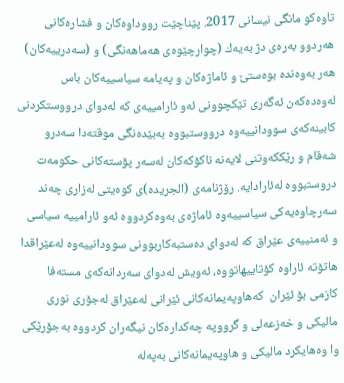تاوەكو مانگی نیسانی 2017. پێناچێت رووداوەكان و فشارەكانی هەردوو بەرەی دژ بەیەك (چوارچێوەی هەماهەنگی) و (سەدرییەكان) هەر بەوەندە بوەستێ و ئاماژەكان و پەیامە سیاسییەكان باس لەوەدەكەن ئەگەری تێكچوونی ئەو ئارامییەی كە لەدوای درووستكردنی كابینەكەی سوودانییەوە درووستبووە بەبێدەنگی موقتەدا سەدرو شەقام و رێككەوتنی لایەنە ناكۆكەكان لەسەر پۆستەكانی حكومەت دروستبووە لەئارادایە. رۆژنامەی (الجریدە)ی كوەیتی لەزاری چەند سەرچاوەیەكی سیاسییەوە ئاماژەی بەوەكردووە ئەو ئارامییە سیاسی و ئەمنییەی عێراق كە لەدوای دەستبەكاربوونی سوودانییەوە لەعێراقدا هاتۆتە ئاراوە كۆتاییهاتووە، ئەویش لەدوای سەردانەكەی مستەفا كازمی بۆ ئێران  كەهاوپەیمانەكانی ئێرانی لەعێراق لەجۆری نوری مالیكی و خەزعەلی و گرووپە چەكدارەكان نیگەران كردووە بەجۆرێكی وا وەهایكرد مالیكی و هاوپەیمانەكانی بەپەلە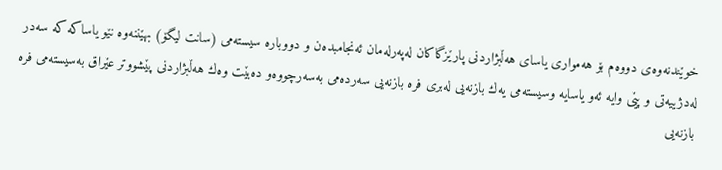خوێندنەوەی دووەم بۆ هەمواری یاسای هەڵبژاردنی پارێزگاكان لەپەرلەمان ئەنجامبدەن و دووبارە سیستەمی (سانت لیگۆ) بهێننەوە نێو یاساكە كە سەدر لەدژییەتی و پێی وایە ئەو یاسایە وسیستەمی یەك بازنەیی لەبری فرە بازنەیی سەردەمی بەسەرچووەو دەبێت وەك هەڵبژاردنی پێشووتر عێراق بەسیستەمی فرە بازنەیی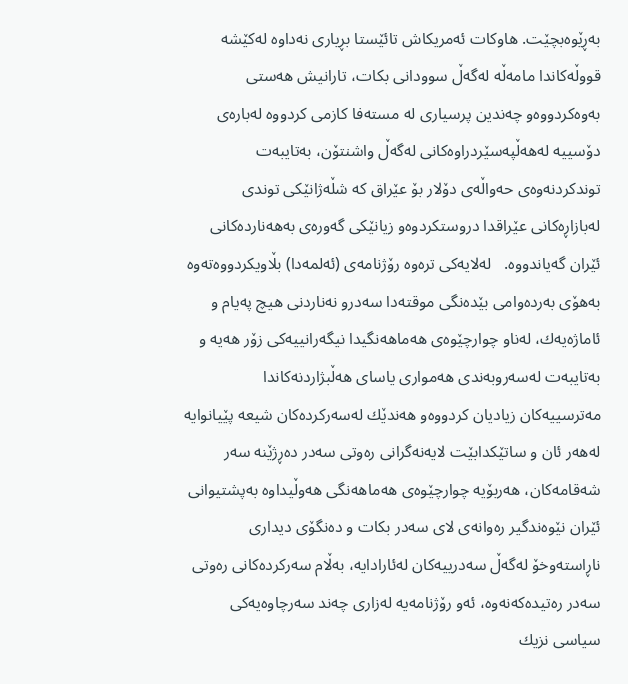بەڕێوەبچێت. هاوكات ئەمریكاش تائێستا بڕیاری نەداوە لەكێشە قووڵەكاندا مامەڵە لەگەڵ سوودانی بكات، تارانیش هەستی بەوەكردووەو چەندین پرسیاری لە مستەفا كازمی كردووە لەبارەی دۆسییە لەهەڵپەسێردراوەكانی لەگەڵ واشنتۆن، بەتایبەت توندكردنەوەی حەواڵەی دۆلار بۆ عێراق كە شڵەژانێكی توندی لەبازاڕەكانی عێراقدا دروستكردوەو زیانێكی گەورەی بەهەناردەكانی ئێران گەیاندووە.   لەلایەكی ترەوە رۆژنامەی (ئەلمەدا) بڵاویكردووەتەوە بەهۆی بەردەوامی بێدەنگی موقتەدا سەدرو نەناردنی هیچ پەیام و ئاماژەیەك، لەناو چوارچێوەی هەماهەنگیدا نیگەرانییەكی زۆر هەیە و بەتایبەت لەسەروبەندی هەمواری یاسای هەڵبژاردنەكاندا مەترسییەكان زیادیان كردووەو هەندێك لەسەركردەكان شیعە پێیانوایە لەهەر ئان و ساتێكدابێت لایەنەگرانی رەوتی سەدر دەڕژێنە سەر شەقامەكان، هەربۆیە چوارچێوەی هەماهەنگی هەوڵیداوە بەپشتیوانی ئێران نێوەندگیر رەوانەی لای سەدر بكات و دەنگۆی دیداری ناڕاستەوخۆ لەگەڵ سەدرییەكان لەئارادایە، بەڵام سەركردەكانی رەوتی سەدر رەتیدەكەنەوە، ئەو رۆژنامەیە لەزاری چەند سەرچاوەیەكی سیاسی نزیك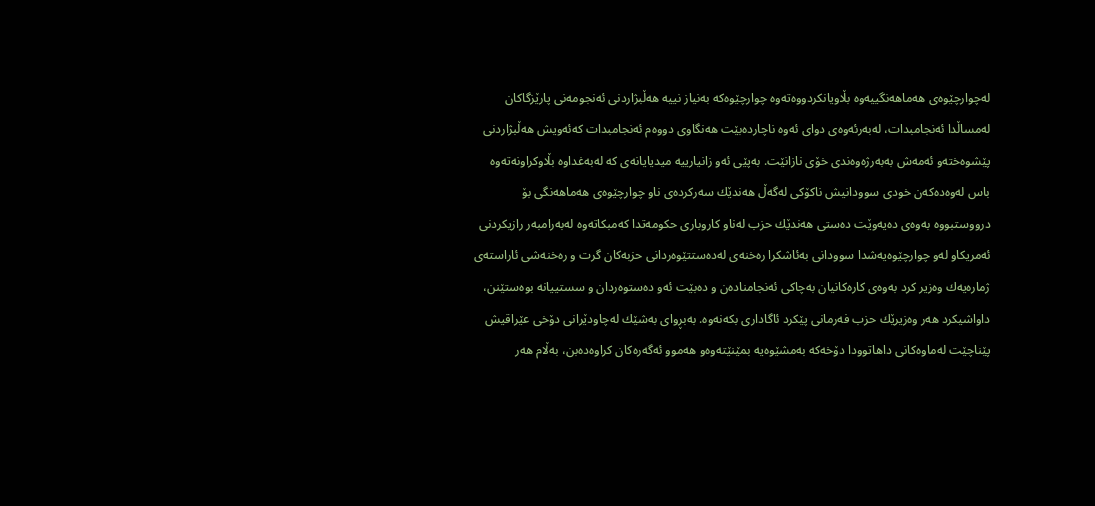لەچوارچێوەی هەماهەنگییەوە بڵاویانكردووەتەوە چوارچێوەكە بەنیاز نییە هەڵبژاردنی ئەنجومەنی پارێزگاكان لەمساڵدا ئەنجامبدات، لەبەرئەوەی دوای ئەوە ناچاردەبێت هەنگاوی دووەم ئەنجامبدات كەئەویش هەڵبژاردنی پێشوەختەو ئەمەش بەبەرژەوەندی خۆی نازانێت. بەپێی ئەو زانیارییە میدیایانەی كە لەبەغداوە بڵاوكراونەتەوە باس لەوەدەكەن خودی سوودانیش ناكۆكی لەگەڵ هەندێك سەركردەی ناو چوارچێوەی هەماهەنگی بۆ درووستبووە بەوەی دەیەوێت دەستی هەندێك حزب لەناو كاروباری حكومەتدا كەمبكاتەوە لەبەرامبەر رازیكردنی ئەمریكاو لەو چوارچێوەیەشدا سوودانی بەئاشكرا رەخنەی لەدەستتێوەردانی حزبەكان گرت و رەخنەشی ئاراستەی ژمارەیەك وەزیر كرد بەوەی كارەكانیان بەچاكی ئەنجامنادەن و دەبێت ئەو دەستوەردان و سستییانە بوەستێنن، داواشیكرد هەر وەزیرێك حزب فەرمانی پێكرد ئاگاداری بكەنەوە. بەبڕوای بەشێك لەچاودێرانی دۆخی عێراقیش پێناچێت لەماوەكانی داهاتوودا دۆخەكە بەمشێوەیە بمێنێتەوەو هەموو ئەگەرەكان كراوەدەبن، بەڵام هەر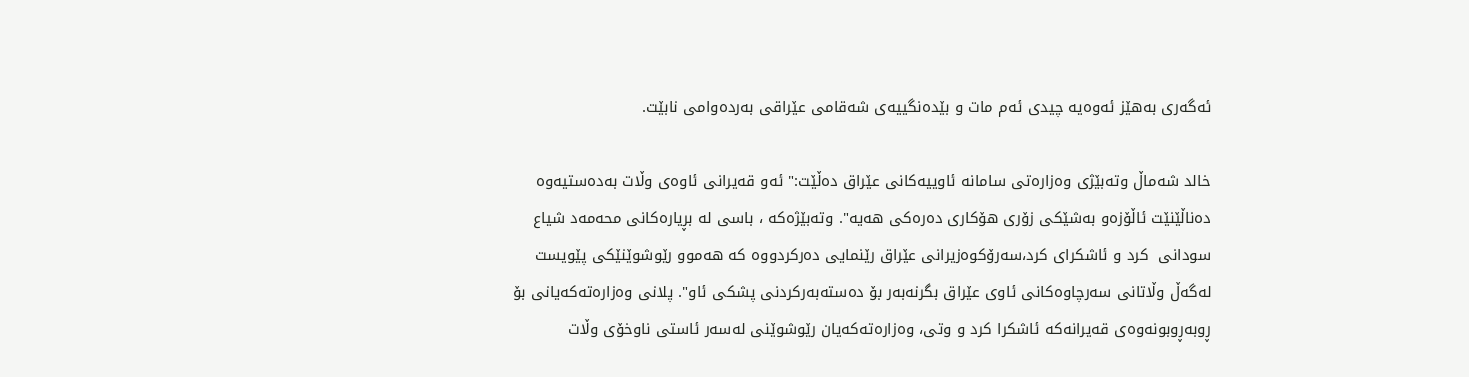ئەگەری بەهێز ئەوەیە چیدی ئەم مات و بێدەنگییەی شەقامی عێراقی بەردەوامی نابێت.

خالد شەماڵ وتەبێژی وەزارەتی سامانە ئاوییەکانى عێراق دەڵێت:" ئەو قەیرانی ئاوەی وڵات بەدەستیەوە دەناڵێنێت ئاڵۆزەو بەشێکی زۆری هۆکاری دەرەکی هەیە". وتەبێژەکە ، باسی لە بڕیارەکانی محەمەد شیاع سودانی  کرد و ئاشکرای کرد،سەرۆکوەزیرانى عێراق رێنمایی دەرکردووە کە هەموو رێوشوێنێکی پێویست لەگەڵ وڵاتانی سەرچاوەکانی ئاوی عێراق بگرنەبەر بۆ دەستەبەرکردنی پشکی ئاو". پلانی وەزارەتەکەیانی بۆ ڕوبەڕوبونەوەی قەیرانەکە ئاشکرا کرد و وتی، وەزارەتەکەیان رێوشوێنی لەسەر ئاستی ناوخۆی وڵات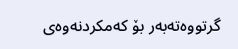گرتووەتەبەر بۆ کەمکردنەوەی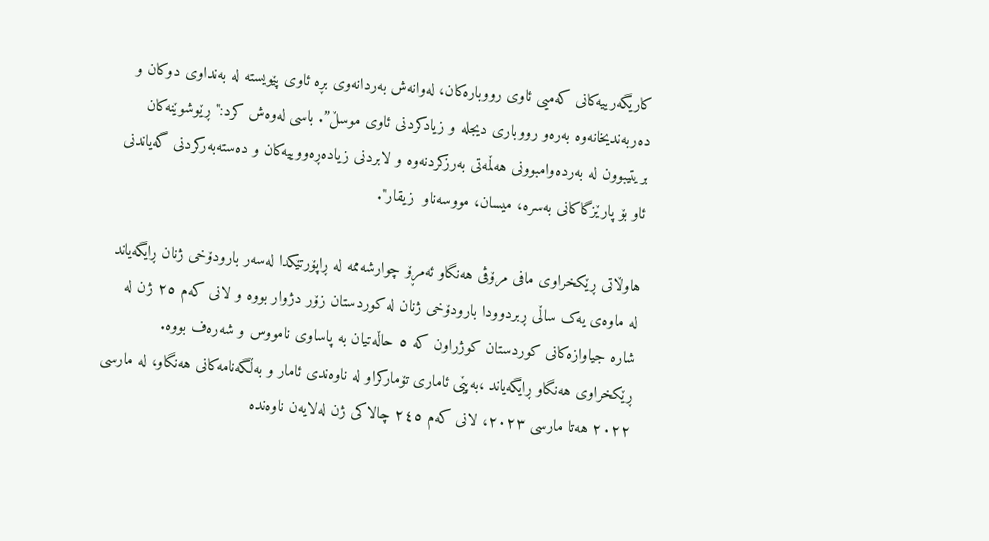کاریگەرییەکانی کەمیی ئاوی رووبارەکان، لەوانەش بەردانەوی بڕە ئاوی پێویستە لە بەنداوی دوکان و دەربەندیخانەوە بەرەو رووباری دیجلە و زیادکردنی ئاوی موسڵ”. باسی لەوەش کرد:" ڕێوشوێنەکان بریتیبوون لە بەردەوامبوونی هەڵمەتی بەرزکردنەوە و لابردنی زیادەڕەووییەکان و دەستەبەرکردنی گەیاندنی ئاو بۆ پارێزگاکانی بەسرە، میسان، مووسەناو  زیقار".

هاوڵاتی ڕێکخراوی مافی مرۆڤی هەنگاو ئەمڕۆ چوارشەممە لە ڕاپۆرتێکدا لەسەر بارودۆخی ژنان ڕایگەیاند لە ماوەی یەک ساڵی ڕبردوودا بارودۆخی ژنان لە کوردستان زۆر دژوار بووە و لانی کەم ٢٥ ژن لە شارە جیاوازەکانی کوردستان کوژراون کە ٥ حاڵەتیان بە پاساوی نامووس و شەرەف بووە. ڕێکخراوی هەنگاو ڕایگەیاند ،بەپێی ئاماری تۆمارکراو لە ناوەندی ئامار و بەڵگەنامەکانی هەنگاو، لە مارسی ٢٠٢٢ هەتا مارسی ٢٠٢٣، لانی کەم ٢٤٥ چالاکی ژن لەلایەن ناوەندە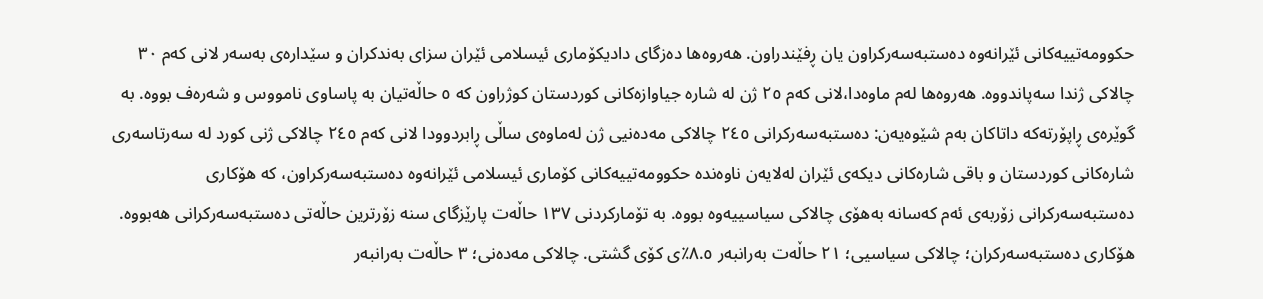حکوومەتییەکانی ئێرانەوە دەستبەسەرکراون یان ڕفێندراون. هەروەها دەزگای دادیکۆماری ئیسلامی ئێران سزای بەندکران و سێدارەی بەسەر لانی کەم ٣٠ چالاکی ژندا سەپاندووە. هەروەها لەم ماوەدا،لانی کەم ٢٥ ژن لە شارە جیاوازەکانی کوردستان کوژراون کە ٥ حاڵەتیان بە پاساوی نامووس و شەرەف بووە. بە گوێرەی ڕاپۆرتەکە داتاکان بەم شێوەیەن: دەستبەسەرکرانی ٢٤٥ چالاکی مەدەنیی ژن لەماوەی ساڵی ڕابردوودا لانی کەم ٢٤٥ چالاکی ژنی کورد لە سەرتاسەری شارەکانی کوردستان و باقی شارەکانی دیکەی ئێران لەلایەن ناوەندە حکوومەتییەکانی کۆماری ئیسلامی ئێرانەوە دەستبەسەرکراون، کە هۆکاری دەستبەسەرکرانی زۆربەی ئەم کەسانە بەهۆی چالاکی سیاسییەوە بووە. بە تۆمارکردنی ١٣٧ حاڵەت پارێزگای سنە زۆرترین حاڵەتی دەستبەسەرکرانی هەبووە. هۆکاری دەستبەسەرکران؛ چالاکی سیاسیی؛ ٢١ حاڵەت بەرانبەر ٨.٥٪ی کۆی گشتی. چالاکی مەدەنی؛ ٣ حاڵەت بەرانبەر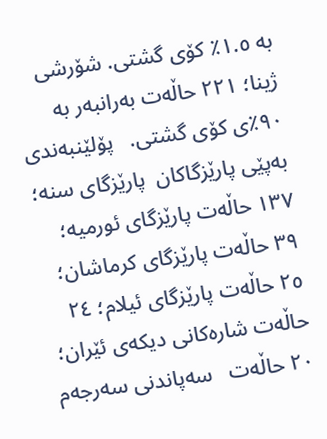بە ١.٥٪ کۆی گشتی. شۆرشی ژینا؛ ٢٢١ حاڵەت بەرانبەر بە ٩٠٪ی کۆی گشتی.   پۆلێنبەندی بەپێی پارێزگاکان  پارێزگای سنە؛ ١٣٧ حاڵەت پارێزگای ئورمیە؛ ٣٩ حاڵەت پارێزگای کرماشان؛ ٢٥ حاڵەت پارێزگای ئیلام؛ ٢٤ حاڵەت شارەکانی دیکەی ئێران؛ ٢٠ حاڵەت   سەپاندنی سەرجەم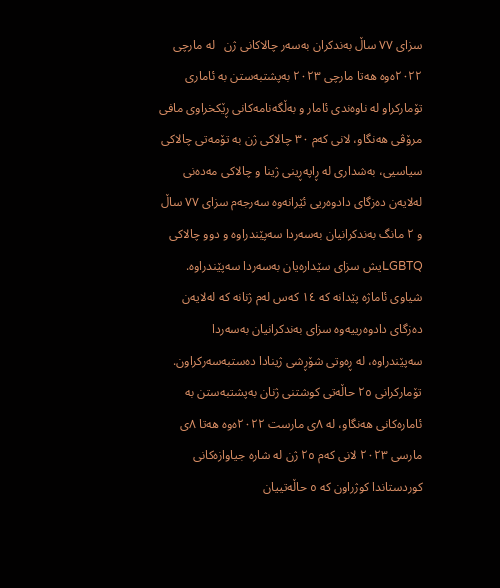سزای ٧٧ ساڵ بەندکران بەسەر چالاکانی ژن   لە مارچی ٢٠٢٢ەوە هەتا مارچی ٢٠٢٣ بەپشتبەستن بە ئاماری تۆمارکراو لە ناوەندی ئامار و بەڵگەنامەکانی ڕێکخراوی مافی مرۆڤی هەنگاو، لانی کەم ٣٠ چالاکی ژن بە تۆمەتی چالاکی سیاسیی، بەشداری لە ڕاپەڕینی ژینا و چالاکی مەدەنی لەلایەن دەزگای دادوەریی ئێرانەوە سەرجەم سزای ٧٧ ساڵ و ٢ مانگ بەندکرانیان بەسەردا سەپێندراوە و دوو چالاکی LGBTQیش سزای سێدارەیان بەسەردا سەپێندراوە.   شیاوی ئاماژە پێدانە کە ١٤ کەس لەم ژنانە کە لەلایەن دەزگای دادوەرییەوە سزای بەندکرانیان بەسەردا سەپێندراوە، لە ڕەوتی شۆڕشی ژینادا دەستبەسەرکراون.   تۆمارکرانی ٢٥ حاڵەتی کوشتنی ژنان بەپشتبەستن بە ئامارەکانی هەنگاو، لە ٨ی مارست ٢٠٢٢ەوە هەتا ٨ی مارسی ٢٠٢٣ لانی کەم ٢٥ ژن لە شارە جیاوازەکانی کوردستاندا کوژراون کە ٥ حاڵەتییان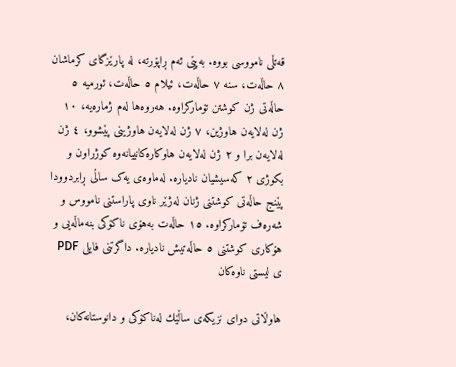قەتڵی نامووسی بووە. بەپێی ئەم ڕاپۆرتە، لە پارێزگای کرماشان ٨ حاڵەت، سنە ٧ حاڵەت، ئیلام ٥ حاڵەت، ئورمیە ٥ حاڵەتی ژن کوشتن تۆمارکراوە. هەروەها لەم ژمارەیە، ١٠ ژن لەلایەن هاوژین، ٧ ژن لەلایەن هاوژینی پێشوو، ٤ ژن لەلایەن برا و ٢ ژن لەلایەن هاوکارەکانییانەوە کوژراون و بکوژی ٢ کەسیشیان نادیارە. لەماوەی یەک ساڵی ڕابردوودا پێنج حاڵەتی کوشتنی ژنان لەژێر ناوی پاراستنی نامووس و شەرەف تۆمارکراوە. ١٥ حاڵەت بەهۆی ناکۆکی بنەماڵەیی و هۆکاری کوشتنی ٥ حاڵەتیش نادیارە. داگرتنی فایلی PDF ی لیستی ناوەکان

هاوڵاتی دوای نزیكەی ساڵێك لەناكۆكی و دانوستانەكان،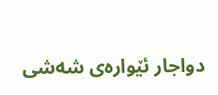دواجار ئێوارەی شەشی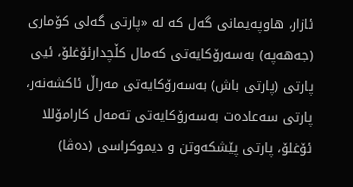ئازار، هاوپەیمانی گەل كە لە «پارتی گەلی كۆماری (جەهەپە) بەسەرۆكایەتی كەمال كڵچدارئۆغلۆ، ئیی پارتی (پارتی باش) بەسەرۆكایەتی مەراڵ ئاكشەنەر، پارتی سەعادەت بەسەرۆكایەتی تەمەل كارامۆللا ئۆغلۆ، پارتی پێشكەوتن و دیموكراسی (دەڤا)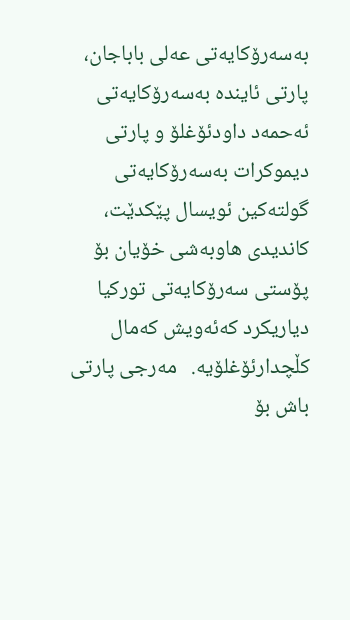بەسەرۆكایەتی عەلی باباجان، پارتی ئایندە بەسەرۆكایەتی ئەحمەد داودئۆغلۆ و پارتی دیموكرات بەسەرۆكایەتی گولتەكین ئویسال پێكدێت، كاندیدی هاوبەشی خۆیان بۆ پۆستی سەرۆكایەتی توركیا دیاریكرد كەئەویش كەمال كڵچدارئۆغلۆیە.   مەرجی پارتی باش بۆ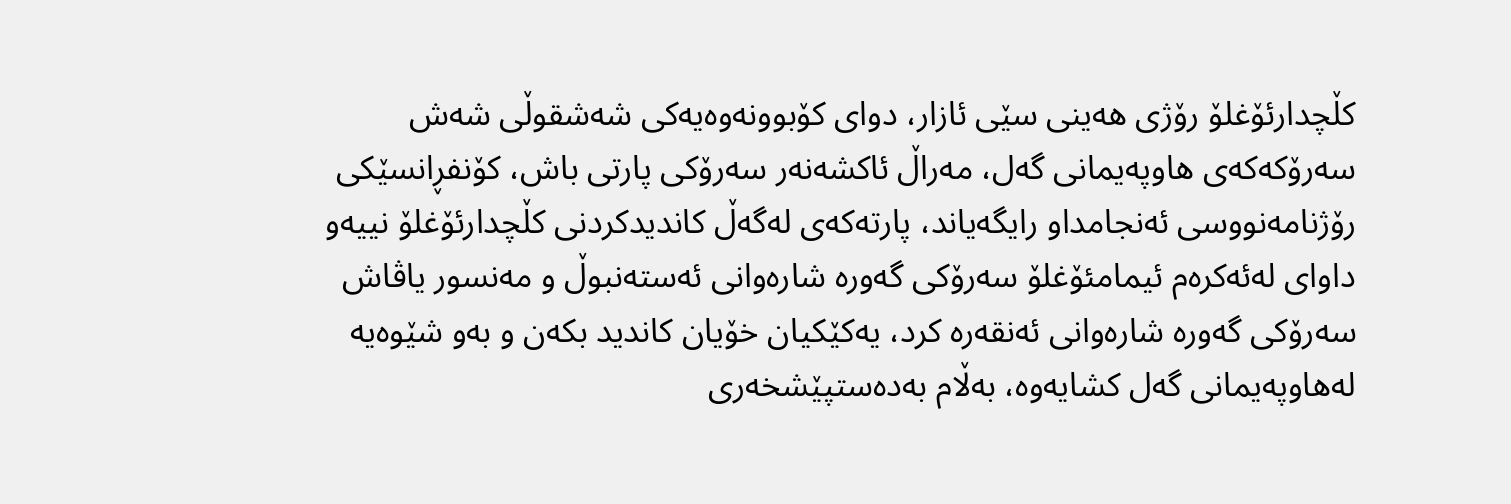كڵچدارئۆغلۆ رۆژی هەینی سێی ئازار، دوای كۆبوونەوەیەكی شەشقوڵی شەش سەرۆكەكەی هاوپەیمانی گەل، مەراڵ ئاكشەنەر سەرۆكی پارتی باش، كۆنفڕانسێكی رۆژنامەنووسی ئەنجامداو رایگەیاند، پارتەكەی لەگەڵ كاندیدكردنی كڵچدارئۆغلۆ نییەو داوای لەئەكرەم ئیمامئۆغلۆ سەرۆكی گەورە شارەوانی ئەستەنبوڵ و مەنسور یاڤاش سەرۆكی گەورە شارەوانی ئەنقەرە كرد، یەكێكیان خۆیان كاندید بكەن و بەو شێوەیە لەهاوپەیمانی گەل كشایەوە، بەڵام بەدەستپێشخەری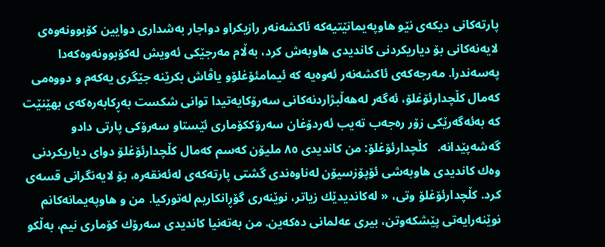پارتەكانی دیكەی نێو هاوپەیمانێتیەكە ئاكشەنەر رازیكراو دواجار بەشداری دوایین كۆبوونەوەی لایەنەكانی بۆ دیاریكردنی كاندیدی هاوبەش كرد، بەڵام مەرجێكی ئەویش لەكۆبوونەوەكەدا پەسەندرا. مەرجەكەی ئاكشەنەر ئەوەیە كە ئیمامئۆغلۆو یاڤاش بكرێنە جێگری یەكەم و دووەمی كەمال كڵچدارئۆغلۆ، ئەگەر لەهەڵبژاردنەكانی سەرۆكایەتیدا توانی شكست بەڕكابەرەكەی بهێنێت كە بەئەگەرێكی زۆر رەجەب تەیب ئەردۆغان سەرۆككۆماری ئێستاو سەرۆكی پارتی دادو گەشەپێدانە.   كڵچدارئۆغلۆ: من كاندیدی ٨٥ ملیۆن كەسم كەمال كڵچدارئۆغلۆ دوای دیاریكردنی وەك كاندیدی هاوبەشی ئۆپۆزسیۆن لەناوەندی گشتی پارتەكەی لەئەنقەرە، بۆ لایەنگرانی قسەی كرد. كڵچدارئۆغلۆ وتی، « لەكاندیدێك زیاتر، نوێنەری گۆڕانكاریم لەتوركیا. من و هاوپەیمانەكانم نوێنەرایەتی پێشكەوتن، بیری عەلمانی دەكەین. من بەتەنیا كاندیدی سەرۆك كۆماری نیم، بەڵكو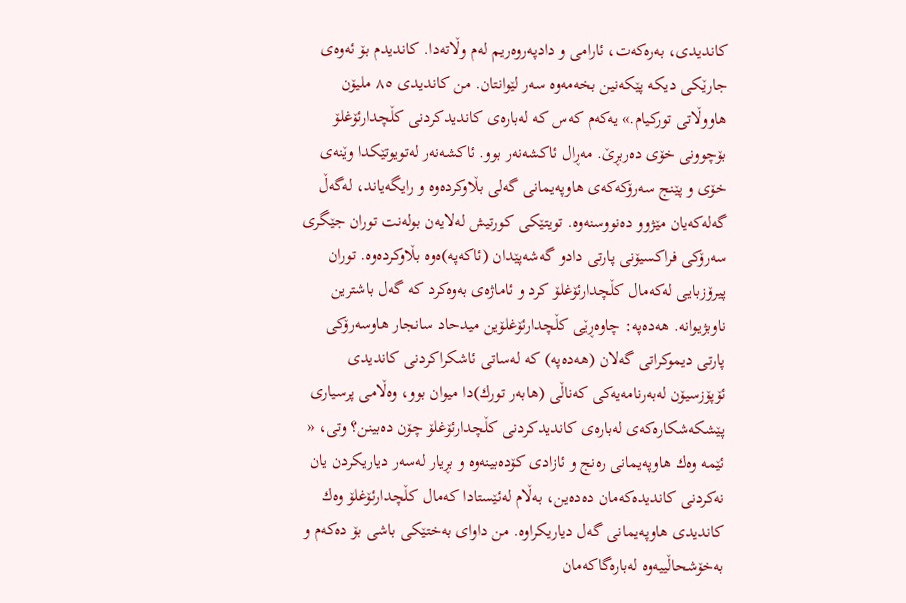كاندیدی، بەرەكەت، ئارامی و دادپەروەریم لەم وڵاتەدا. كاندیدم بۆ ئەوەی جارێكی دیكە پێكەنین بخەمەوە سەر لێوانتان. من كاندیدی ٨٥ ملیۆن هاووڵاتی توركیام.» یەكەم كەس كە لەبارەی كاندیدكردنی كڵچدارئۆغلۆ بۆچوونی خۆی دەربڕێ. مەڕال ئاكشەنەر بوو. ئاكشەنەر لەتویوتێكدا وێنەی خۆی و پێنج سەرۆكەكەی هاوپەیمانی گەلی بڵاوكردەوە و رایگەیاند، لەگەڵ گەلەكەیان مێژوو دەنووسنەوە. تویتێكی كورتیش لەلایەن بولەنت توران جێگری سەرۆكی فراكسیۆنی پارتی دادو گەشەپێدان (ئاكەپە)ەوە بڵاوكردەوە. توران پیرۆزبایی لەكەمال كڵچدارئۆغلۆ كرد و ئاماژەی بەوەكرد كە گەل باشترین ناوبژیوانە. هەدەپە: چاوەڕێی كڵچدارئۆغلۆین میدحاد سانجار هاوسەرۆكی پارتی دیموكراتی گەلان (هەدەپە) كە لەساتی ئاشكراكردنی كاندیدی ئۆپۆزسیۆن لەبەرنامەیەكی كەناڵی (هابەر تورك)دا میوان بوو، وەڵامی پرسیاری پێشكەشكارەكەی لەبارەی كاندیدكردنی كڵچدارئۆغلۆ چۆن دەبینن؟ وتی، « ئێمە وەك هاوپەیمانی رەنج و ئازادی كۆدەبینەوە و بڕیار لەسەر دیاریكردن یان نەكردنی كاندیدەكەمان دەدەین، بەڵام لەئێستادا كەمال كڵچدارئۆغلۆ وەك كاندیدی هاوپەیمانی گەل دیاریكراوە. من داوای بەختێكی باشی بۆ دەكەم و بەخۆشحاڵییەوە لەبارەگاكەمان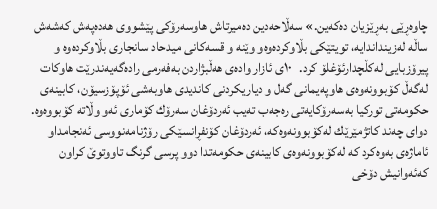چاوەڕێی بەڕێزیان دەكەین.» سەڵاحەدین دەمیرتاش هاوسەرۆكی پێشووی هەدەپەش كەشەش ساڵە لەزینداندایە، تویتێكی بڵاوكردەوەو وێنە و قسەكانی میدحاد سانجاری بڵاوكردەوە و پیرۆزبایی لەكڵچدارئۆغلۆ كرد.   ١٠ی ئازار وادەی هەڵبژاردن بەفەرمی رادەگەیەندرێت هاوكات لەگەڵ كۆبوونەوەی هاوپەیمانی گەل و دیاریكردنی كاندیدی هاوبەشی ئۆپۆزسیۆن، كابینەی حكومەتی توركیا بەسەرۆكایەتی رەجەب تەیب ئەردۆغان سەرۆك كۆماری ئەو وڵاتە كۆبووەوە. دوای چەند كاتژمێرێك لەكۆبوونەوەكە، ئەردۆغان كۆنفڕانسێكی رۆژنامەنووسی ئەنجامداو ئاماژەی بەوەكرد كە لەكۆبوونەوەی كابینەی حكومەتدا دوو پرسی گرنگ تاووتوێ كراون كەئەوانیش دۆخی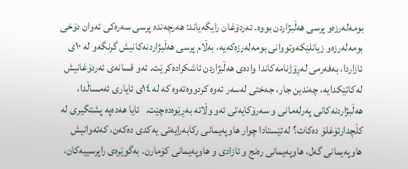بومەلەرزەو پرسی هەڵبژاردن بووە. ئەردۆغان رایگەیاند: هەرچەندە پرسی سەرەكی ئەوان دۆخی بومەلەرزەو زیانلێكەوتووانی بومەلەرزەكەیە، بەڵام پرسی هەڵبژاردنەكانیش گرنگەو لە ١٠ی ئازاردا، بەفەرمی لەڕۆژنامەكاندا وادەی هەڵبژاردن ئاشكرادەكرێت. ئەو قسانەی ئەردۆغانیش لەكاتێكدایە، چەندین جار، جەختی لەسەر ئەوە كردووەتەوە كە لە ١٤ی ئایاری ئەمساڵدا، هەڵبژاردنەكانی پەرلەمانی و سەرۆكایەتی ئەو وڵاتە بەڕێوەدەچێت.   ئایا هەدەپە پشتگیری لە كڵچدارئۆغلۆ دەكات؟ لەئێستادا چوار هاوپەیمانی ركابەرایەتی یەكدی دەكەن، كەئەوانیش هاوپەیمانی گەل، هاوپەیمانی رەنج و ئازادی و هاوپەیمانی كۆمارن. بەگوێرەی راپرسییەكان،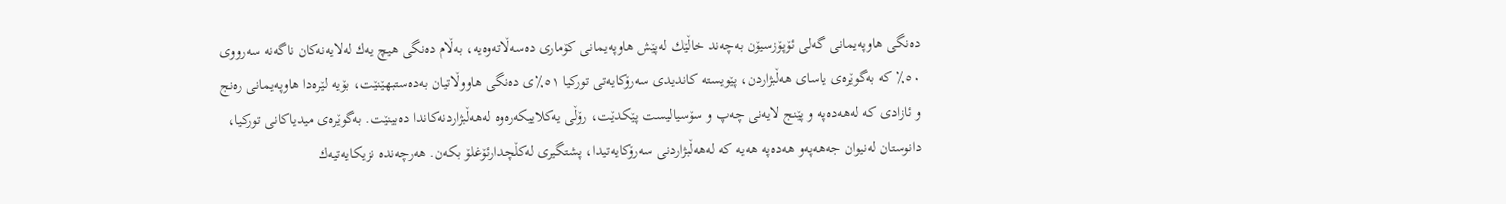دەنگی هاوپەیمانی گەلی ئۆپۆزسیۆن بەچەند خاڵێك لەپێش هاوپەیمانی كۆماری دەسەڵاتەوەیە، بەڵام دەنگی هیچ یەك لەلایەنەكان ناگەنە سەرووی ٥٠٪ كە بەگوێرەی یاسای هەڵبژاردن، پێویستە كاندیدی سەرۆكایەتی توركیا ٥١٪ی دەنگی هاووڵاتیان بەدەستبهێنێت، بۆیە لێرەدا هاوپەیمانی رەنج و ئازادی كە لەهەدەپە و پێنج لایەنی چەپ و سۆسیالیست پێكدێت، رۆڵی یەكلاییكەرەوە لەهەڵبژاردنەكاندا دەبینێت. بەگوێرەی میدیاكانی توركیا، دانوستان لەنیوان جەهەپەو هەدەپە هەیە كە لەهەڵبژاردنی سەرۆكایەتیدا، پشتگیری لەكڵچدارئۆغلۆ بكەن. هەرچەندە نزیكایەتیەك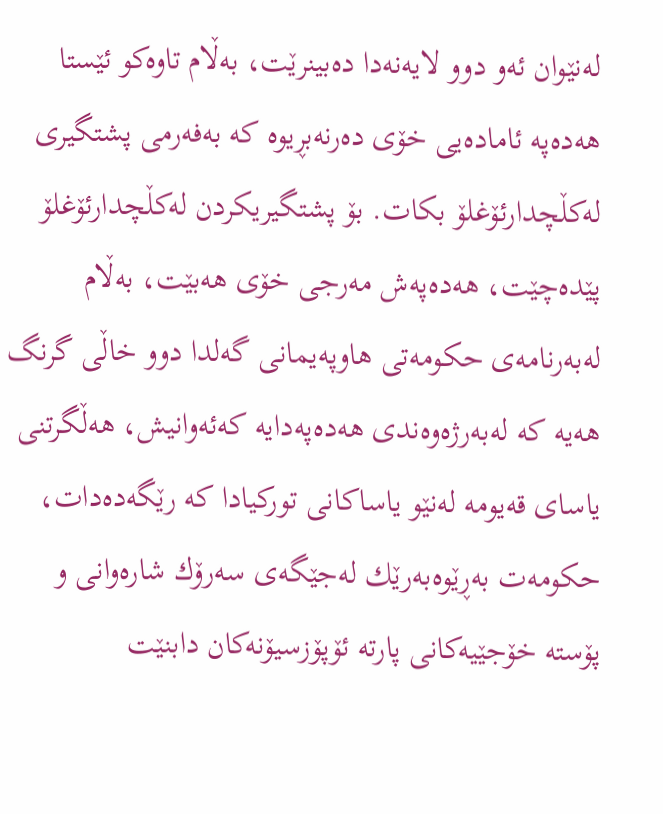لەنێوان ئەو دوو لایەنەدا دەبینرێت، بەڵام تاوەكو ئێستا هەدەپە ئامادەیی خۆی دەرنەبڕیوە كە بەفەرمی پشتگیری لەكڵچدارئۆغلۆ بكات. بۆ پشتگیریكردن لەكڵچدارئۆغلۆ پێدەچێت، هەدەپەش مەرجی خۆی هەبێت، بەڵام لەبەرنامەی حكومەتی هاوپەیمانی گەلدا دوو خاڵی گرنگ هەیە كە لەبەرژەوەندی هەدەپەدایە كەئەوانیش، هەڵگرتنی یاسای قەیومە لەنێو یاساكانی توركیادا كە رێگەدەدات، حكومەت بەڕێوەبەرێك لەجێگەی سەرۆك شارەوانی و پۆستە خۆجێیەكانی پارتە ئۆپۆزسیۆنەكان دابنێت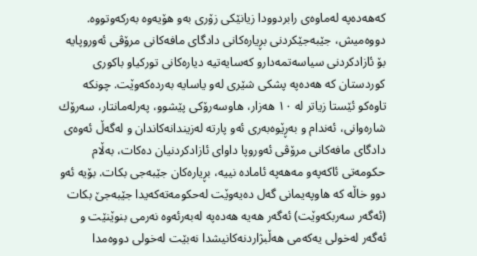كەهەدەپە لەماوەی رابردوودا زیانێكی زۆری بەو هۆیەوە بەركەوتووە. دووەمیش، جێبەجێكردنی بڕیارەكانی دادگای مافەكانی مرۆڤی ئەوروپایە بۆ ئازادكردنی سیاسەتمەدارو كەسایەتیە دیارەكانی توركیاو باكوری كوردستان كە هەدەپە پشكی شێری لەو یاسایە بەردەكەوێت. چونكە تاوەكو ئێستا زیاتر لە ١٠ هەزار، هاوسەرۆكی پێشوو، پەرلەمانتار، سەرۆك شارەوانی، ئەندام و بەڕێوەبەری ئەو پارتە لەزیندانەكاندان و لەگەڵ ئەوەی دادگای مافەكانی مرۆڤی ئەوروپا داوای ئازادكردنیان دەكات، بەڵام حكومەتی ئاكەپەو مەهەپە ئامادە نییە، بڕیارەكان جێبەجی بكات. بۆیە ئەو دوو خاڵە كە هاوپەیمانی گەل دەیەوێت لەحكومەتەكەیدا جێبەجێ بكات (ئەگەر سەربكەوێت) ئەگەر هەیە هەدەپە لەبەرئەوە نەرمی بنوێنێت و ئەگەر لەخولی یەكەمی هەڵبژاردنەكانیشدا نەبێت لەخولی دووەمدا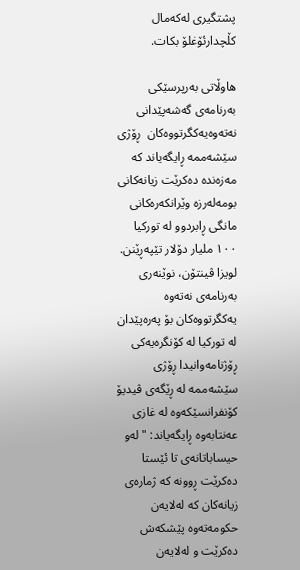پشتگیری لەكەمال كڵچدارئۆغلۆ بكات.

هاوڵاتی بەرپرسێکی بەرنامەی گەشەپێدانی نەتەوەیەکگرتووەکان  ڕۆژی سێشەممە ڕایگەیاند کە  مەزەندە دەکرێت زیانەکانی بومەلەرزە وێرانکەرەکانی مانگی ڕابردوو لە تورکیا ١٠٠ ملیار دۆلار تێپەڕێنن. لویزا ڤینتۆن، نوێنەری بەرنامەی نەتەوە یەکگرتووەکان بۆ پەرەپێدان لە تورکیا لە کۆنگرەیەکی ڕۆژنامەوانیدا ڕۆژی سێشەممە لە ڕێگەی ڤیدیۆ کۆنفرانسێكەوە لە غازی عەنتابەوە ڕایگەیاند: "لەو حیساباتانەی تا ئێستا دەکرێت ڕوونە کە ژمارەی زیانەکان کە لەلایەن حکومەتەوە پێشکەش دەکرێت و لەلایەن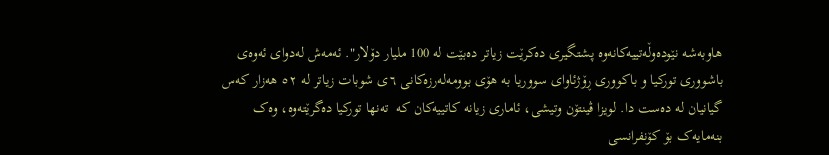هاوبەشە نێودەوڵەتییەکانەوە پشتگیری دەکرێت زیاتر دەبێت لە 100 ملیار دۆلار". ئەمەش لەدوای ئەوەی  باشووری تورکیا و باکووری ڕۆژئاوای سووریا بە هۆی بوومەلەرزەکانی ٦ی شوبات زیاتر لە ٥٢ هەزار کەس گیانیان لە دەست دا. لویزا ڤینتۆن وتیشی، ئاماری زیانە کاتییەکان کە  تەنها تورکیا دەگرێتەوە، وەک بنەمایەک بۆ کۆنفرانسی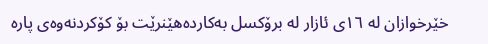خێرخوازان لە ١٦ی ئازار لە برۆکسل بەکاردەهێنرێت بۆ کۆکردنەوەی پارە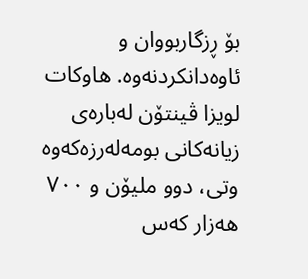بۆ ڕزگاربووان و ئاوەدانکردنەوە. هاوکات لویزا ڤینتۆن لەبارەی زیانەکانی بومەلەرزەکەوە وتی، دوو ملیۆن و ٧٠٠ هەزار کەس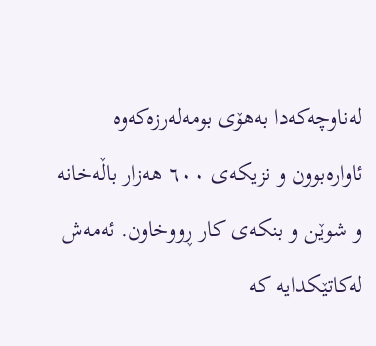لەناوچەکەدا بەهۆی بومەلەرزەکەوە ئاوارەبوون و نزیکەی ٦٠٠ هەزار باڵەخانە و شوێن و بنکەی کار ڕووخاون. ئەمەش لەکاتێکدایە کە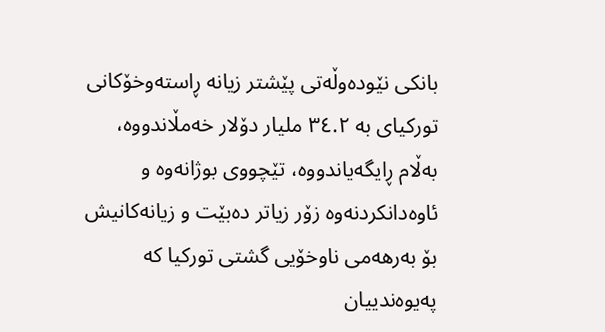بانکی نێودەوڵەتی پێشتر زیانە ڕاستەوخۆکانی تورکیای بە ٣٤.٢ ملیار دۆلار خەمڵاندووە، بەڵام ڕایگەیاندووە، تێچووی بوژانەوە و ئاوەدانکردنەوە زۆر زیاتر دەبێت و زیانەکانیش بۆ بەرهەمی ناوخۆیی گشتی تورکیا کە پەیوەندییان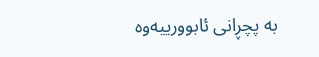بە پچڕانی ئابوورییەوە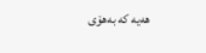هەیە کە بەهۆی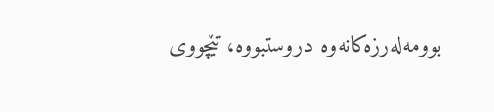بوومەلەرزەکانەوە دروستبووە، تێچووی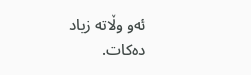ئەو وڵاتە زیاد دەکات.